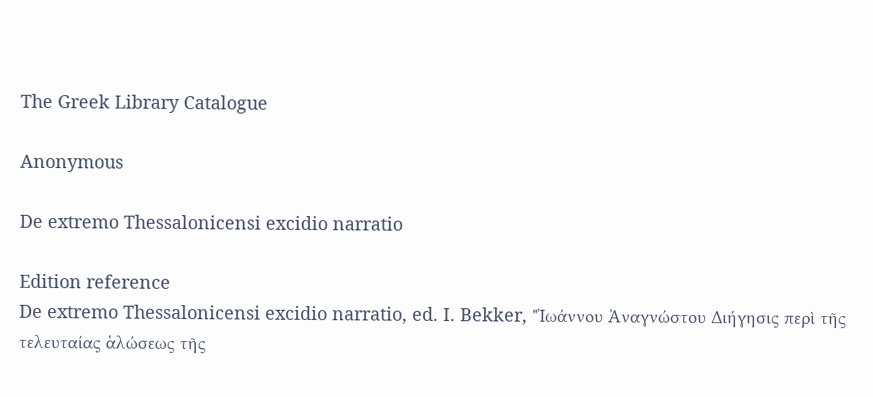The Greek Library Catalogue

Anonymous

De extremo Thessalonicensi excidio narratio

Edition reference
De extremo Thessalonicensi excidio narratio, ed. I. Bekker, "Ἰωάννου Ἀναγνώστου Διήγησις περὶ τῆς τελευταίας ἁλώσεως τῆς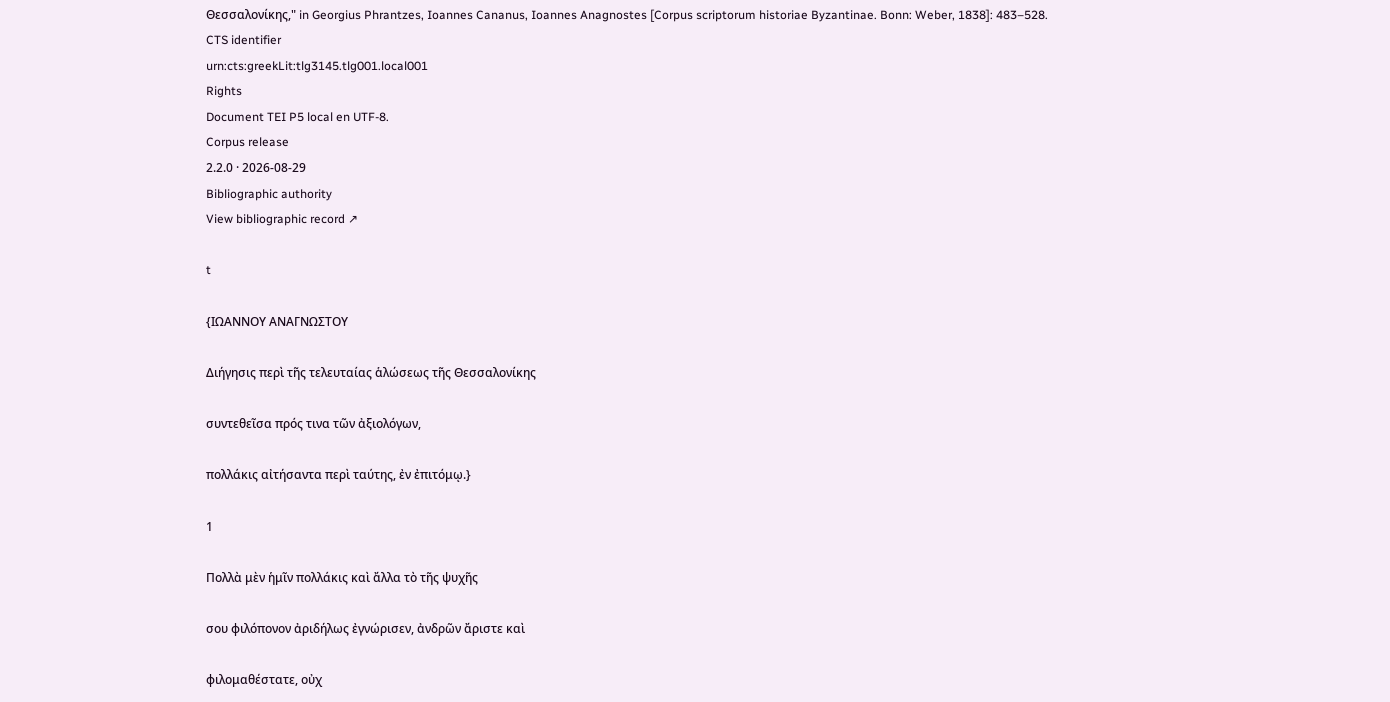Θεσσαλονίκης," in Georgius Phrantzes, Ioannes Cananus, Ioannes Anagnostes [Corpus scriptorum historiae Byzantinae. Bonn: Weber, 1838]: 483–528.
CTS identifier
urn:cts:greekLit:tlg3145.tlg001.local001
Rights
Document TEI P5 local en UTF-8.
Corpus release
2.2.0 · 2026-08-29
Bibliographic authority
View bibliographic record ↗

t

{ΙΩΑΝΝΟΥ ΑΝΑΓΝΩΣΤΟΥ

Διήγησις περὶ τῆς τελευταίας ἁλώσεως τῆς Θεσσαλονίκης

συντεθεῖσα πρός τινα τῶν ἀξιολόγων,

πολλάκις αἰτήσαντα περὶ ταύτης, ἐν ἐπιτόμῳ.}

1

Πολλὰ μὲν ἡμῖν πολλάκις καὶ ἄλλα τὸ τῆς ψυχῆς

σου φιλόπονον ἀριδήλως ἐγνώρισεν, ἀνδρῶν ἄριστε καὶ

φιλομαθέστατε, οὐχ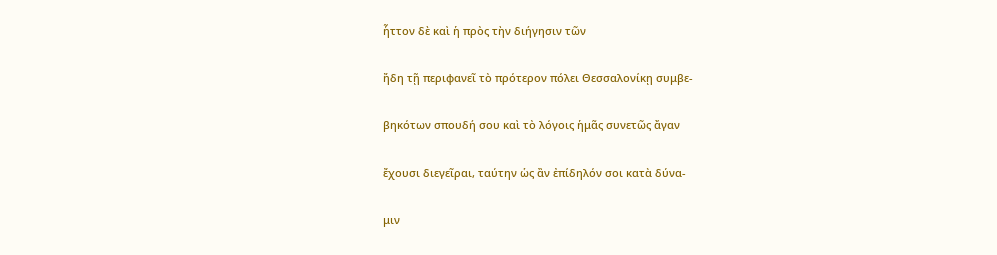ἧττον δὲ καὶ ἡ πρὸς τὴν διήγησιν τῶν

ἤδη τῇ περιφανεῖ τὸ πρότερον πόλει Θεσσαλονίκῃ συμβε-

βηκότων σπουδή σου καὶ τὸ λόγοις ἡμᾶς συνετῶς ἄγαν

ἔχουσι διεγεῖραι, ταύτην ὡς ἂν ἐπίδηλόν σοι κατὰ δύνα-

μιν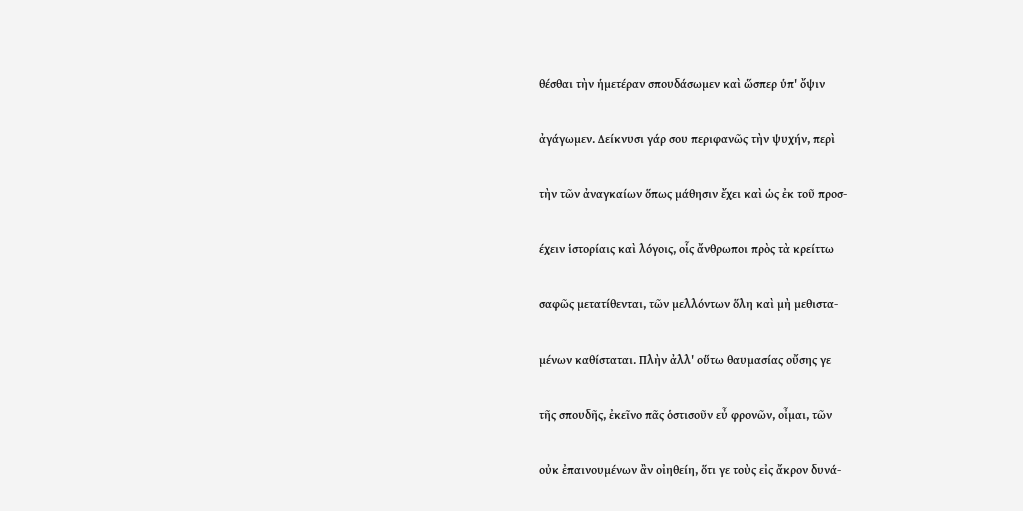θέσθαι τὴν ἡμετέραν σπουδάσωμεν καὶ ὥσπερ ὑπ' ὄψιν

ἀγάγωμεν. Δείκνυσι γάρ σου περιφανῶς τὴν ψυχήν, περὶ

τὴν τῶν ἀναγκαίων ὅπως μάθησιν ἔχει καὶ ὡς ἐκ τοῦ προσ-

έχειν ἱστορίαις καὶ λόγοις, οἷς ἄνθρωποι πρὸς τὰ κρείττω

σαφῶς μετατίθενται, τῶν μελλόντων ὅλη καὶ μὴ μεθιστα-

μένων καθίσταται. Πλὴν ἀλλ' οὕτω θαυμασίας οὔσης γε

τῆς σπουδῆς, ἐκεῖνο πᾶς ὁστισοῦν εὖ φρονῶν, οἶμαι, τῶν

οὐκ ἐπαινουμένων ἂν οἰηθείη, ὅτι γε τοὺς εἰς ἄκρον δυνά-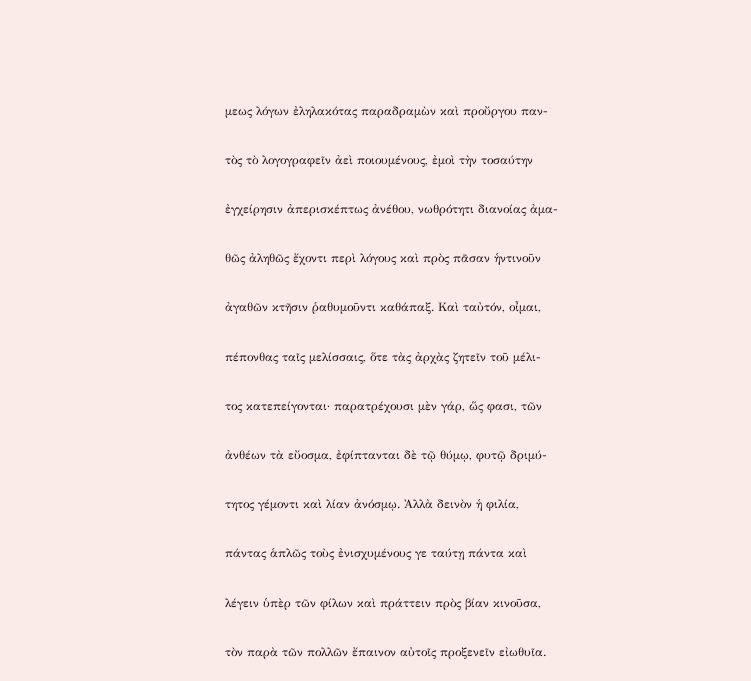μεως λόγων ἐληλακότας παραδραμὼν καὶ προὔργου παν-

τὸς τὸ λογογραφεῖν ἀεὶ ποιουμένους, ἐμοὶ τὴν τοσαύτην

ἐγχείρησιν ἀπερισκέπτως ἀνέθου, νωθρότητι διανοίας ἀμα-

θῶς ἀληθῶς ἔχοντι περὶ λόγους καὶ πρὸς πᾶσαν ἡντινοῦν

ἀγαθῶν κτῆσιν ῥαθυμοῦντι καθάπαξ. Καὶ ταὐτόν, οἶμαι,

πέπονθας ταῖς μελίσσαις, ὅτε τὰς ἀρχὰς ζητεῖν τοῦ μέλι-

τος κατεπείγονται· παρατρέχουσι μὲν γάρ, ὥς φασι, τῶν

ἀνθέων τὰ εὔοσμα, ἐφίπτανται δὲ τῷ θύμῳ, φυτῷ δριμύ-

τητος γέμοντι καὶ λίαν ἀνόσμῳ. Ἀλλὰ δεινὸν ἡ φιλία,

πάντας ἁπλῶς τοὺς ἐνισχυμένους γε ταύτῃ πάντα καὶ

λέγειν ὑπὲρ τῶν φίλων καὶ πράττειν πρὸς βίαν κινοῦσα,

τὸν παρὰ τῶν πολλῶν ἔπαινον αὐτοῖς προξενεῖν εἰωθυῖα.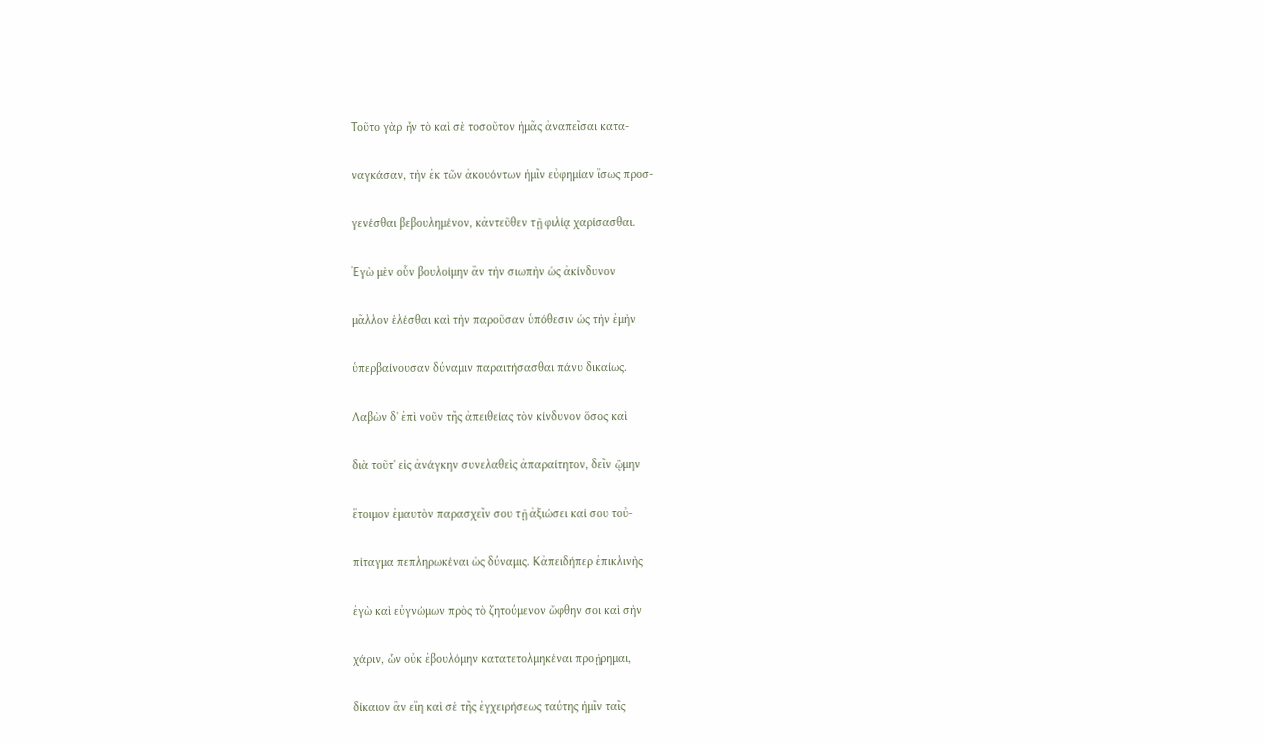Τοῦτο γὰρ ἦν τὸ καὶ σὲ τοσοῦτον ἡμᾶς ἀναπεῖσαι κατα-

ναγκάσαν, τὴν ἐκ τῶν ἀκουόντων ἡμῖν εὐφημίαν ἴσως προσ-

γενέσθαι βεβουλημένον, κἀντεῦθεν τῇ φιλίᾳ χαρίσασθαι.

Ἐγὼ μὲν οὗν βουλοίμην ἂν τὴν σιωπὴν ὡς ἀκίνδυνον

μᾶλλον ἑλέσθαι καὶ τὴν παροῦσαν ὑπόθεσιν ὡς τὴν ἐμὴν

ὑπερβαίνουσαν δύναμιν παραιτήσασθαι πάνυ δικαίως.

Λαβὼν δ' ἐπὶ νοῦν τῆς ἀπειθείας τὸν κίνδυνον ὅσος καὶ

διὰ τοῦτ' εἰς ἀνάγκην συνελαθεὶς ἀπαραίτητον, δεῖν ᾤμην

ἕτοιμον ἐμαυτὸν παρασχεῖν σου τῇ ἀξιώσει καί σου τοὐ-

πίταγμα πεπληρωκέναι ὡς δύναμις. Κἀπειδήπερ ἐπικλινὴς

ἐγὼ καὶ εὐγνώμων πρὸς τὸ ζητούμενον ὤφθην σοι καὶ σὴν

χάριν, ὧν οὐκ ἐβουλόμην κατατετολμηκέναι προῄρημαι,

δίκαιον ἂν εἴη καὶ σὲ τῆς ἐγχειρήσεως ταύτης ἡμῖν ταῖς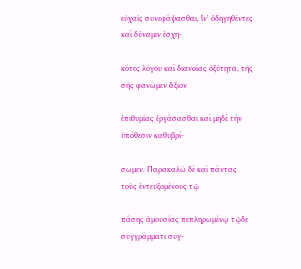εὐχαῖς συνεφάψασθαι, ἵν' ὁδηγηθέντες καὶ δύναμιν ἐσχη-

κότες λόγου καὶ διανοίας ὀξύτητα, τῆς σῆς φανῶμεν ἄξιον

ἐπιθυμίας ἐργάσασθαι καὶ μηδὲ τὴν ὑπόθεσιν καθυβρί-

σωμεν. Παρακαλῶ δὲ καὶ πάντας τοὺς ἐντευξομένους τῷ

πάσης ἀμουσίας πεπληρωμένῳ τῷδε συγγράμματι συγ-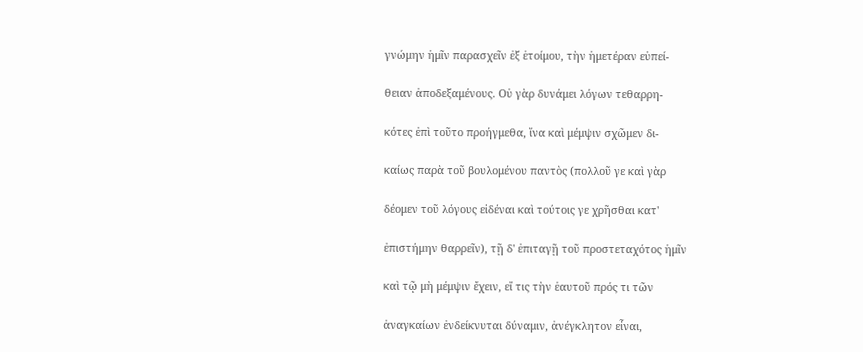γνώμην ἡμῖν παρασχεῖν ἐξ ἑτοίμου, τὴν ἡμετέραν εὐπεί-

θειαν ἀποδεξαμένους. Οὐ γὰρ δυνάμει λόγων τεθαρρη-

κότες ἐπὶ τοῦτο προήγμεθα, ἵνα καὶ μέμψιν σχῶμεν δι-

καίως παρὰ τοῦ βουλομένου παντὸς (πολλοῦ γε καὶ γὰρ

δέομεν τοῦ λόγους εἰδέναι καὶ τούτοις γε χρῆσθαι κατ'

ἐπιστήμην θαρρεῖν), τῇ δ' ἐπιταγῇ τοῦ προστεταχότος ἡμῖν

καὶ τῷ μὴ μέμψιν ἔχειν, εἴ τις τὴν ἑαυτοῦ πρός τι τῶν

ἀναγκαίων ἐνδείκνυται δύναμιν, ἀνέγκλητον εἶναι,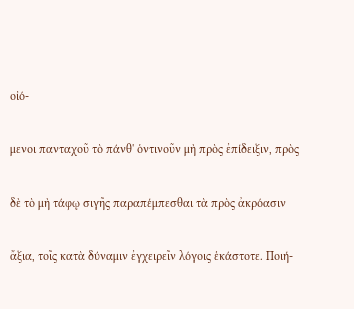οἰό-

μενοι πανταχοῦ τὸ πάνθ' ὁντινοῦν μὴ πρὸς ἐπίδειξιν, πρὸς

δὲ τὸ μὴ τάφῳ σιγῆς παραπέμπεσθαι τὰ πρὸς ἀκρόασιν

ἄξια, τοῖς κατὰ δύναμιν ἐγχειρεῖν λόγοις ἑκάστοτε. Ποιή-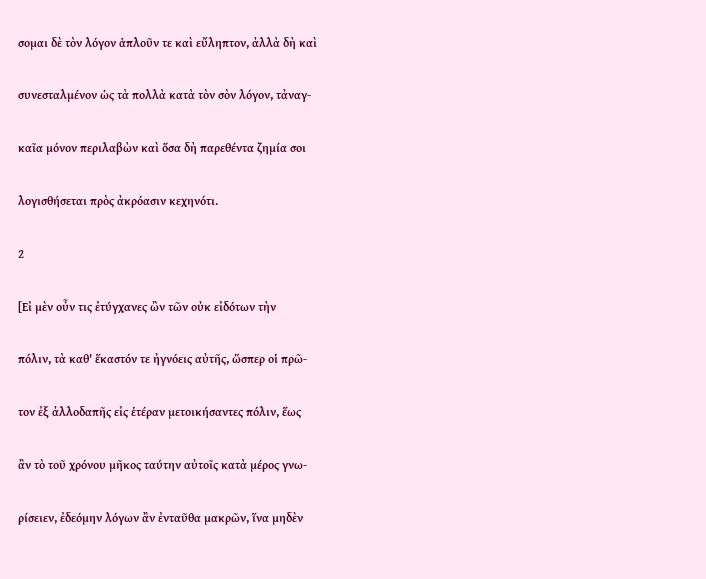σομαι δὲ τὸν λόγον ἁπλοῦν τε καὶ εὔληπτον, ἀλλὰ δὴ καὶ

συνεσταλμένον ὡς τὰ πολλὰ κατὰ τὸν σὸν λόγον, τἀναγ-

καῖα μόνον περιλαβὼν καὶ ὅσα δὴ παρεθέντα ζημία σοι

λογισθήσεται πρὸς ἀκρόασιν κεχηνότι.

2

[Εἰ μὲν οὖν τις ἐτύγχανες ὢν τῶν οὐκ εἰδότων τὴν

πόλιν, τὰ καθ' ἕκαστόν τε ἠγνόεις αὐτῆς, ὥσπερ οἱ πρῶ-

τον ἐξ ἀλλοδαπῆς εἰς ἑτέραν μετοικήσαντες πόλιν, ἕως

ἂν τὸ τοῦ χρόνου μῆκος ταύτην αὐτοῖς κατὰ μέρος γνω-

ρίσειεν, ἐδεόμην λόγων ἂν ἐνταῦθα μακρῶν, ἵνα μηδὲν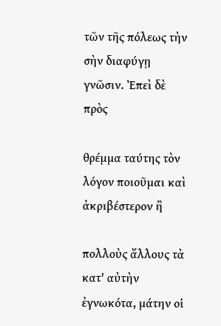τῶν τῆς πόλεως τὴν σὴν διαφύγῃ γνῶσιν. Ἐπεὶ δὲ πρὸς

θρέμμα ταύτης τὸν λόγον ποιοῦμαι καὶ ἀκριβέστερον ἢ

πολλοὺς ἄλλους τὰ κατ' αὐτὴν ἐγνωκότα, μάτην οἱ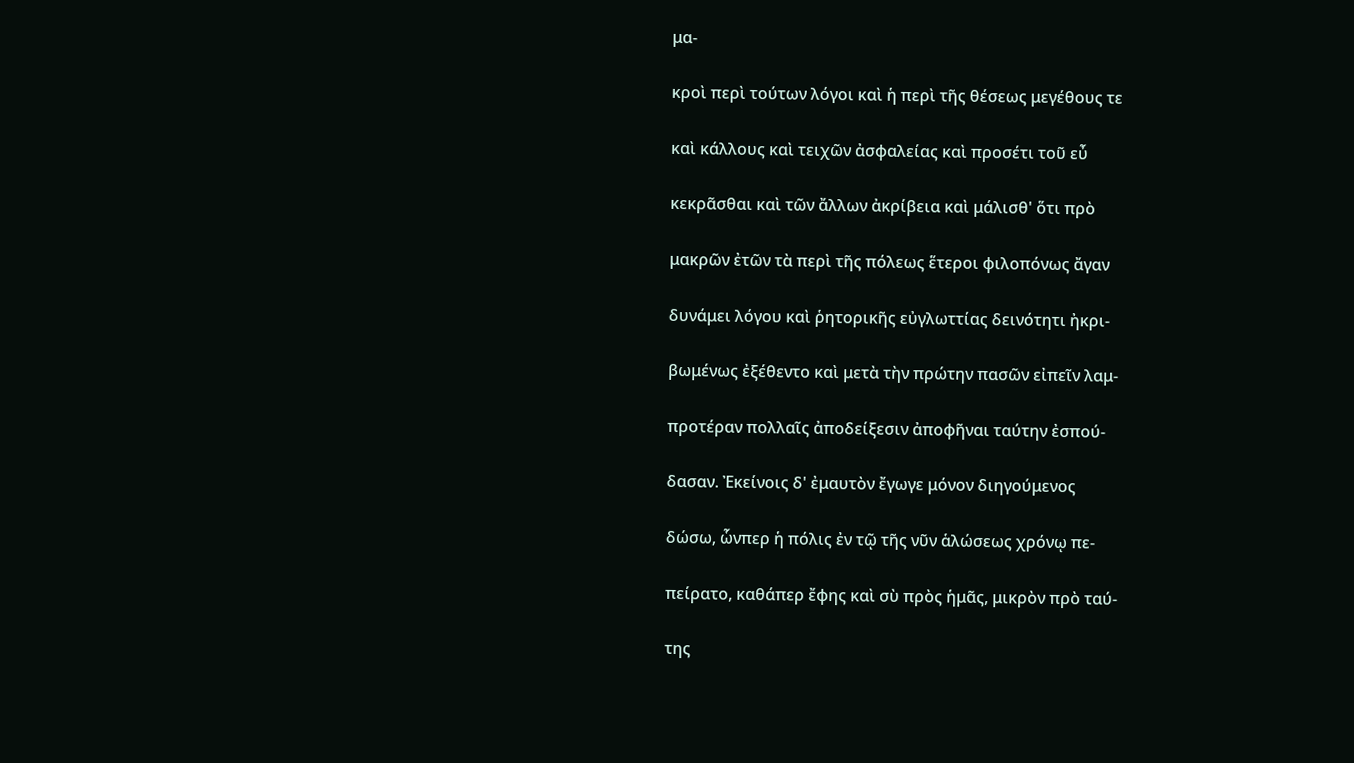μα-

κροὶ περὶ τούτων λόγοι καὶ ἡ περὶ τῆς θέσεως μεγέθους τε

καὶ κάλλους καὶ τειχῶν ἀσφαλείας καὶ προσέτι τοῦ εὖ

κεκρᾶσθαι καὶ τῶν ἄλλων ἀκρίβεια καὶ μάλισθ' ὅτι πρὸ

μακρῶν ἐτῶν τὰ περὶ τῆς πόλεως ἕτεροι φιλοπόνως ἄγαν

δυνάμει λόγου καὶ ῥητορικῆς εὐγλωττίας δεινότητι ἠκρι-

βωμένως ἐξέθεντο καὶ μετὰ τὴν πρώτην πασῶν εἰπεῖν λαμ-

προτέραν πολλαῖς ἀποδείξεσιν ἀποφῆναι ταύτην ἐσπού-

δασαν. Ἐκείνοις δ' ἐμαυτὸν ἔγωγε μόνον διηγούμενος

δώσω, ὧνπερ ἡ πόλις ἐν τῷ τῆς νῦν ἁλώσεως χρόνῳ πε-

πείρατο, καθάπερ ἔφης καὶ σὺ πρὸς ἡμᾶς, μικρὸν πρὸ ταύ-

της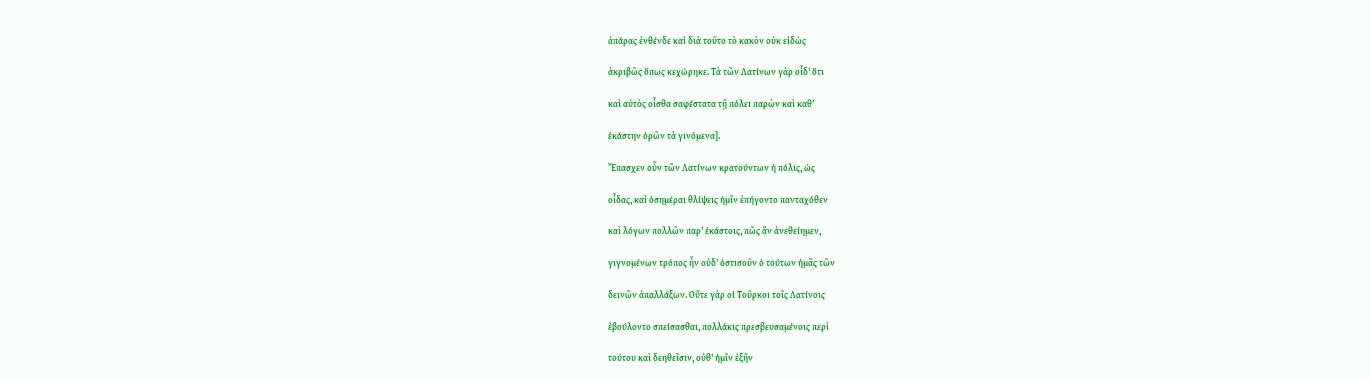ἀπάρας ἐνθένδε καὶ διὰ τοῦτο τὸ κακὸν οὐκ εἰδὼς

ἀκριβῶς ὅπως κεχώρηκε. Τὰ τῶν Λατίνων γὰρ οἶδ' ὅτι

καὶ αὐτὸς οἶσθα σαφέστατα τῇ πόλει παρὼν καὶ καθ'

ἑκάστην ὁρῶν τὰ γινόμενα].

Ἔπασχεν οὗν τῶν Λατίνων κρατούντων ἡ πόλις, ὡς

οἶδας, καὶ ὁσημέραι θλίψεις ἡμῖν ἐπήγοντο πανταχόθεν

καὶ λόγων πολλῶν παρ' ἑκάστοις, πῶς ἂν ἀνεθείημεν,

γιγνομένων τρόπος ἦν οὐδ' ὁστισοῦν ὁ τούτων ἡμᾶς τῶν

δεινῶν ἀπαλλάξων. Οὔτε γὰρ οἱ Τοῦρκοι τοῖς Λατίνοις

ἐβούλοντο σπείσασθαι, πολλάκις πρεσβευσαμένοις περὶ

τούτου καὶ δεηθεῖσιν, οὐθ' ἡμῖν ἐξῆν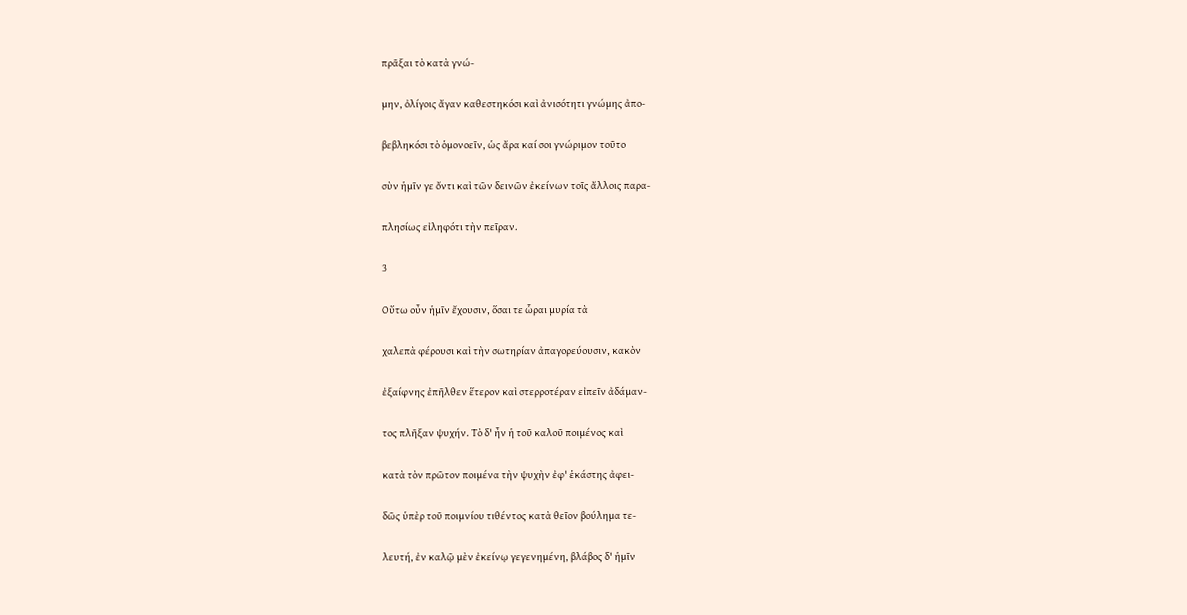πρᾶξαι τὸ κατὰ γνώ-

μην, ὀλίγοις ἄγαν καθεστηκόσι καὶ ἀνισότητι γνώμης ἀπο-

βεβληκόσι τὸ ὁμονοεῖν, ὡς ἄρα καί σοι γνώριμον τοῦτο

σὺν ἡμῖν γε ὄντι καὶ τῶν δεινῶν ἐκείνων τοῖς ἄλλοις παρα-

πλησίως εἰληφότι τὴν πεῖραν.

3

Οὕτω οὖν ἡμῖν ἔχουσιν, ὅσαι τε ὧραι μυρία τὰ

χαλεπὰ φέρουσι καὶ τὴν σωτηρίαν ἀπαγορεύουσιν, κακὸν

ἐξαίφνης ἐπῆλθεν ἕτερον καὶ στερροτέραν εἰπεῖν ἀδάμαν-

τος πλῆξαν ψυχήν. Τὸ δ' ἦν ἡ τοῦ καλοῦ ποιμένος καὶ

κατὰ τὸν πρῶτον ποιμένα τὴν ψυχὴν ἐφ' ἑκάστης ἀφει-

δῶς ὑπὲρ τοῦ ποιμνίου τιθέντος κατὰ θεῖον βούλημα τε-

λευτή, ἐν καλῷ μὲν ἐκείνῳ γεγενημένη, βλάβος δ' ἡμῖν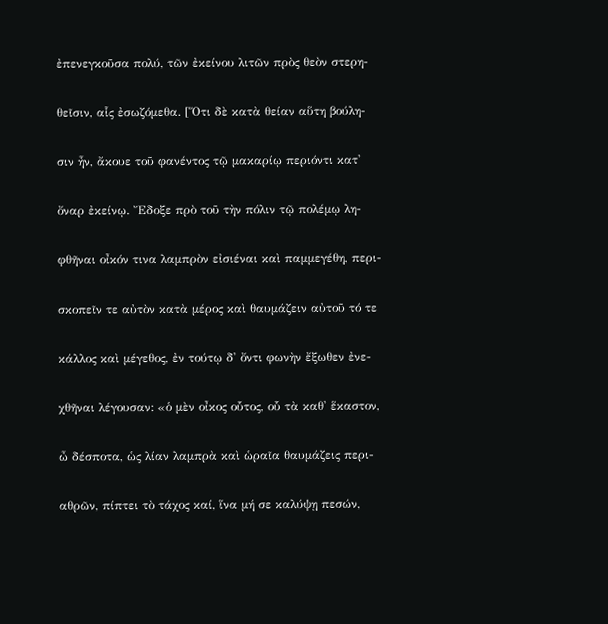ἐπενεγκοῦσα πολύ, τῶν ἐκείνου λιτῶν πρὸς θεὸν στερη-

θεῖσιν, αἷς ἐσωζόμεθα. [Ὅτι δὲ κατὰ θείαν αὕτη βούλη-

σιν ἦν, ἄκουε τοῦ φανέντος τῷ μακαρίῳ περιόντι κατ'

ὄναρ ἐκείνῳ. Ἔδοξε πρὸ τοῦ τὴν πόλιν τῷ πολέμῳ λη-

φθῆναι οἶκόν τινα λαμπρὸν εἰσιέναι καὶ παμμεγέθη, περι-

σκοπεῖν τε αὐτὸν κατὰ μέρος καὶ θαυμάζειν αὐτοῦ τό τε

κάλλος καὶ μέγεθος, ἐν τούτῳ δ' ὄντι φωνὴν ἔξωθεν ἐνε-

χθῆναι λέγουσαν: «ὁ μὲν οἶκος οὗτος, οὗ τὰ καθ' ἕκαστον,

ὦ δέσποτα, ὡς λίαν λαμπρὰ καὶ ὡραῖα θαυμάζεις περι-

αθρῶν, πίπτει τὸ τάχος καί, ἵνα μή σε καλύψῃ πεσών,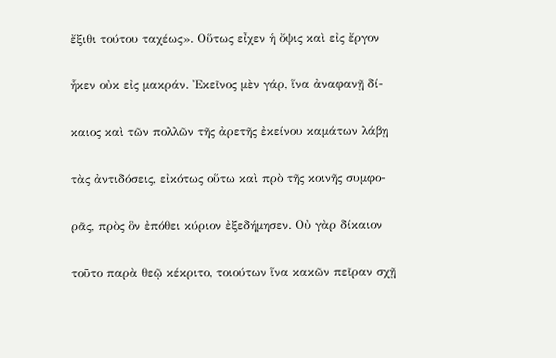ἔξιθι τούτου ταχέως». Οὕτως εἶχεν ἡ ὄψις καὶ εἰς ἔργον

ἧκεν οὐκ εἰς μακράν. Ἐκεῖνος μὲν γάρ, ἵνα ἀναφανῇ δί-

καιος καὶ τῶν πολλῶν τῆς ἀρετῆς ἐκείνου καμάτων λάβῃ

τὰς ἀντιδόσεις, εἰκότως οὕτω καὶ πρὸ τῆς κοινῆς συμφο-

ρᾶς, πρὸς ὃν ἐπόθει κύριον ἐξεδήμησεν. Οὐ γὰρ δίκαιον

τοῦτο παρὰ θεῷ κέκριτο, τοιούτων ἵνα κακῶν πεῖραν σχῇ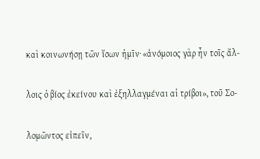καὶ κοινωνήσῃ τῶν ἴσων ἡμῖν· «ἀνόμοιος γὰρ ἦν τοῖς ἄλ-

λοις ὁ βίος ἐκείνου καὶ ἐξηλλαγμέναι αἱ τρίβοι», τοῦ Σο-

λομῶντος εἰπεῖν,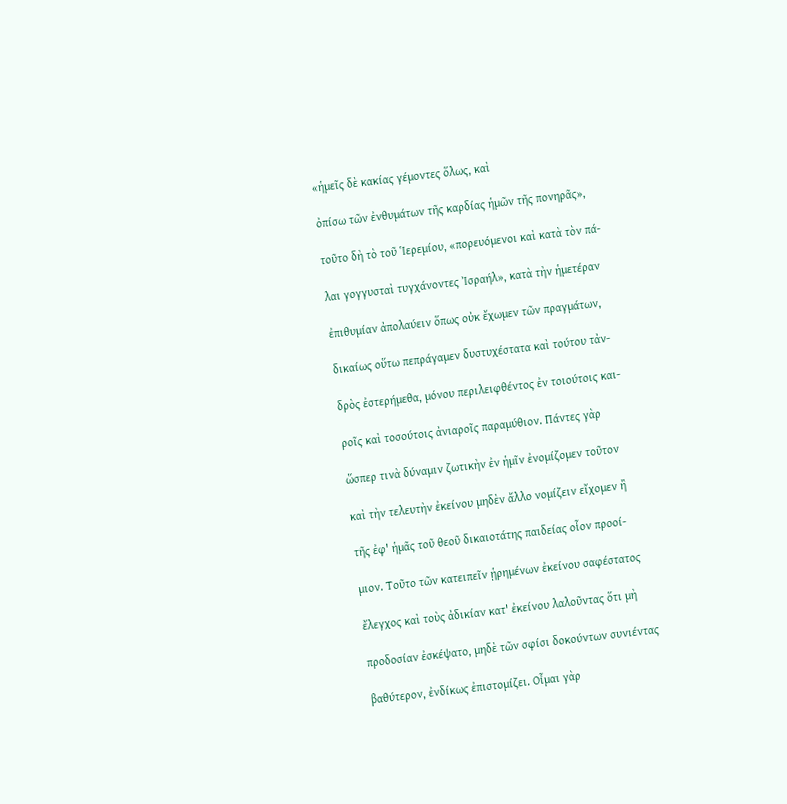«ἡμεῖς δὲ κακίας γέμοντες ὅλως, καὶ

ὀπίσω τῶν ἐνθυμάτων τῆς καρδίας ἡμῶν τῆς πονηρᾶς»,

τοῦτο δὴ τὸ τοῦ Ἱερεμίου, «πορευόμενοι καὶ κατὰ τὸν πά-

λαι γογγυσταὶ τυγχάνοντες Ἰσραήλ», κατὰ τὴν ἡμετέραν

ἐπιθυμίαν ἀπολαύειν ὅπως οὐκ ἔχωμεν τῶν πραγμάτων,

δικαίως οὕτω πεπράγαμεν δυστυχέστατα καὶ τούτου τἀν-

δρὸς ἐστερήμεθα, μόνου περιλειφθέντος ἐν τοιούτοις και-

ροῖς καὶ τοσούτοις ἀνιαροῖς παραμύθιον. Πάντες γὰρ

ὥσπερ τινὰ δύναμιν ζωτικὴν ἐν ἡμῖν ἐνομίζομεν τοῦτον

καὶ τὴν τελευτὴν ἐκείνου μηδὲν ἄλλο νομίζειν εἴχομεν ἢ

τῆς ἐφ' ἡμᾶς τοῦ θεοῦ δικαιοτάτης παιδείας οἷον προοί-

μιον. Τοῦτο τῶν κατειπεῖν ᾑρημένων ἐκείνου σαφέστατος

ἔλεγχος καὶ τοὺς ἀδικίαν κατ' ἐκείνου λαλοῦντας ὅτι μὴ

προδοσίαν ἐσκέψατο, μηδὲ τῶν σφίσι δοκούντων συνιέντας

βαθύτερον, ἐνδίκως ἐπιστομίζει. Οἶμαι γὰρ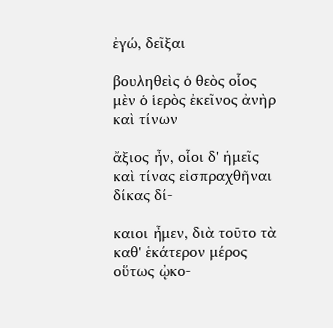ἐγώ, δεῖξαι

βουληθεὶς ὁ θεὸς οἷος μὲν ὁ ἱερὸς ἐκεῖνος ἀνὴρ καὶ τίνων

ἄξιος ἦν, οἷοι δ' ἡμεῖς καὶ τίνας εἰσπραχθῆναι δίκας δί-

καιοι ἦμεν, διὰ τοῦτο τὰ καθ' ἑκάτερον μέρος οὕτως ᾠκο-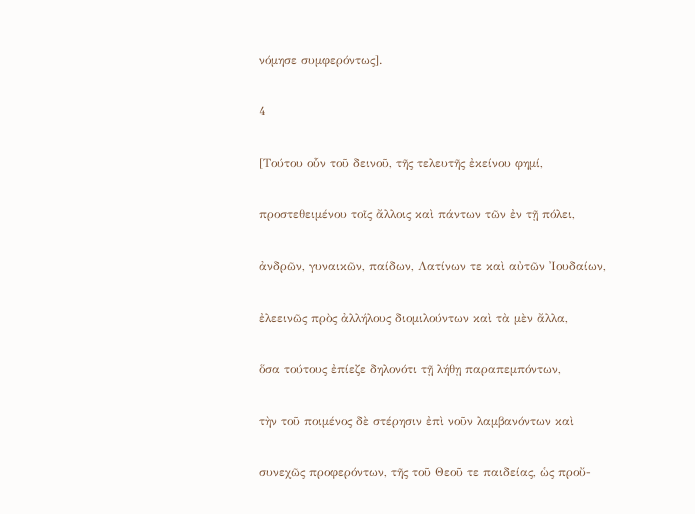νόμησε συμφερόντως].

4

[Τούτου οὗν τοῦ δεινοῦ, τῆς τελευτῆς ἐκείνου φημί,

προστεθειμένου τοῖς ἄλλοις καὶ πάντων τῶν ἐν τῇ πόλει,

ἀνδρῶν, γυναικῶν, παίδων, Λατίνων τε καὶ αὐτῶν Ἰουδαίων,

ἐλεεινῶς πρὸς ἀλλήλους διομιλούντων καὶ τὰ μὲν ἄλλα,

ὅσα τούτους ἐπίεζε δηλονότι τῇ λήθῃ παραπεμπόντων,

τὴν τοῦ ποιμένος δὲ στέρησιν ἐπὶ νοῦν λαμβανόντων καὶ

συνεχῶς προφερόντων, τῆς τοῦ Θεοῦ τε παιδείας, ὡς προὔ-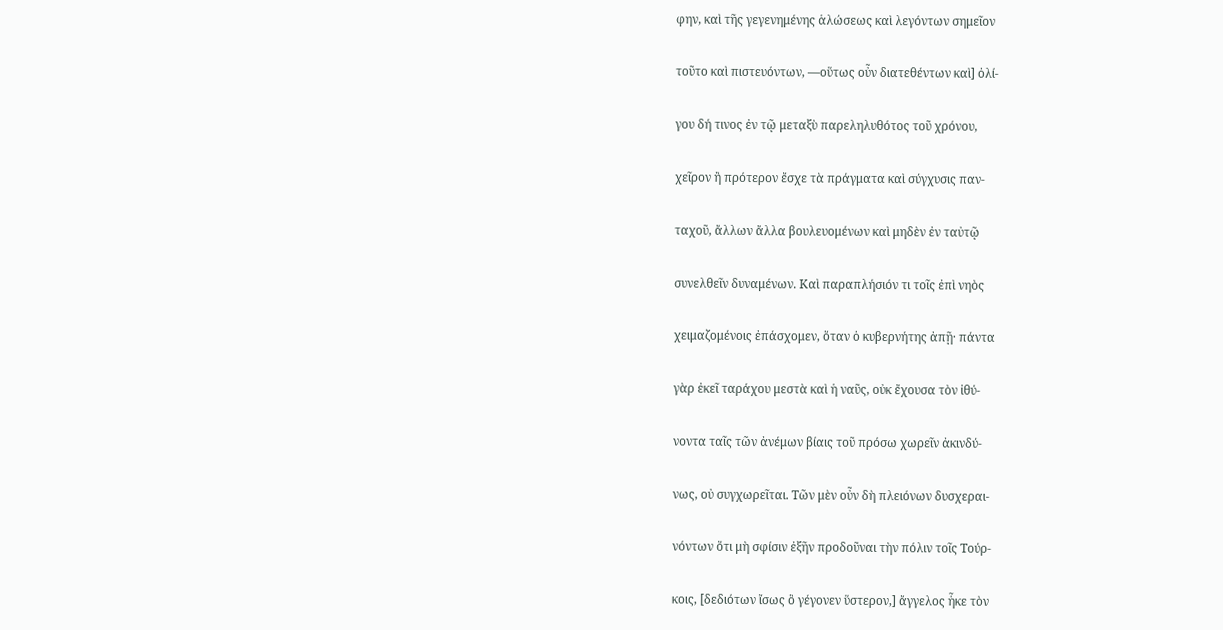φην, καὶ τῆς γεγενημένης ἁλώσεως καὶ λεγόντων σημεῖον

τοῦτο καὶ πιστευόντων, —οὕτως οὖν διατεθέντων καὶ] ὀλί-

γου δή τινος ἐν τῷ μεταξὺ παρεληλυθότος τοῦ χρόνου,

χεῖρον ἢ πρότερον ἔσχε τὰ πράγματα καὶ σύγχυσις παν-

ταχοῦ, ἄλλων ἄλλα βουλευομένων καὶ μηδὲν ἐν ταὐτῷ

συνελθεῖν δυναμένων. Καὶ παραπλήσιόν τι τοῖς ἐπὶ νηὸς

χειμαζομένοις ἐπάσχομεν, ὅταν ὁ κυβερνήτης ἀπῇ· πάντα

γὰρ ἐκεῖ ταράχου μεστὰ καὶ ἡ ναῦς, οὐκ ἔχουσα τὸν ἰθύ-

νοντα ταῖς τῶν ἀνέμων βίαις τοῦ πρόσω χωρεῖν ἀκινδύ-

νως, οὐ συγχωρεῖται. Τῶν μὲν οὖν δὴ πλειόνων δυσχεραι-

νόντων ὅτι μὴ σφίσιν ἐξῆν προδοῦναι τὴν πόλιν τοῖς Τούρ-

κοις, [δεδιότων ἴσως ὃ γέγονεν ὕστερον,] ἄγγελος ἧκε τὸν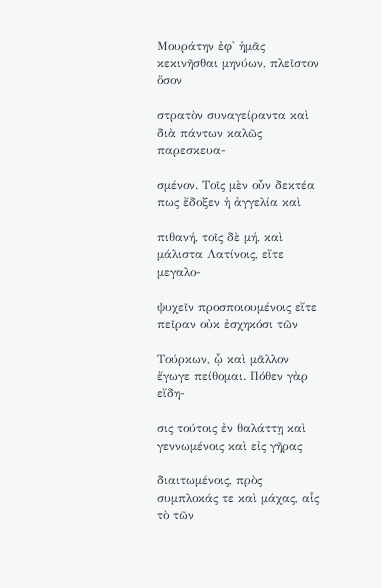Μουράτην ἐφ' ἡμᾶς κεκινῆσθαι μηνύων, πλεῖστον ὅσον

στρατὸν συναγείραντα καὶ διὰ πάντων καλῶς παρεσκευα-

σμένον. Τοῖς μὲν οὖν δεκτέα πως ἔδοξεν ἡ ἀγγελία καὶ

πιθανή, τοῖς δὲ μή, καὶ μάλιστα Λατίνοις, εἴτε μεγαλο-

ψυχεῖν προσποιουμένοις εἴτε πεῖραν οὐκ ἐσχηκόσι τῶν

Τούρκων, ᾧ καὶ μᾶλλον ἔγωγε πείθομαι. Πόθεν γὰρ εἴδη-

σις τούτοις ἐν θαλάττῃ καὶ γεννωμένοις καὶ εἰς γῆρας

διαιτωμένοις, πρὸς συμπλοκάς τε καὶ μάχας, αἷς τὸ τῶν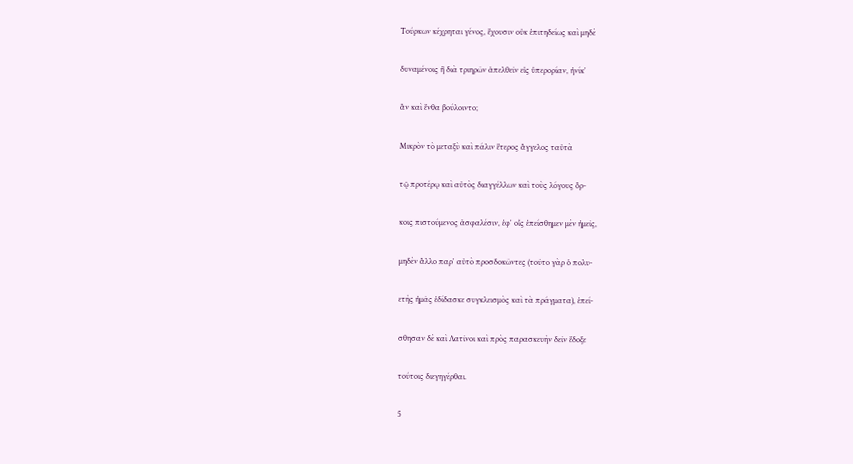Τούρκων κέχρηται γένος, ἔχουσιν οὐκ ἐπιτηδείως καὶ μηδὲ

δυναμένοις ἢ διὰ τριηρῶν ἀπελθεῖν εἰς ὑπερορίαν, ἡνίκ'

ἂν καὶ ἔνθα βούλοιντο;

Μικρὸν τὸ μεταξὺ καὶ πάλιν ἕτερος ἄγγελος ταὐτὰ

τῷ προτέρῳ καὶ αὐτὸς διαγγέλλων καὶ τοὺς λόγους ὅρ-

κοις πιστούμενος ἀσφαλέσιν, ἐφ' οἷς ἐπείσθημεν μὲν ἡμεῖς,

μηδὲν ἄλλο παρ' αὐτὸ προσδοκῶντες (τοῦτο γὰρ ὁ πολυ-

ετὴς ἡμᾶς ἐδίδασκε συγκλεισμὸς καὶ τὰ πράγματα), ἐπεί-

σθησαν δὲ καὶ Λατῖνοι καὶ πρὸς παρασκευὴν δεῖν ἔδοξε

τούτοις διεγηγέρθαι.

5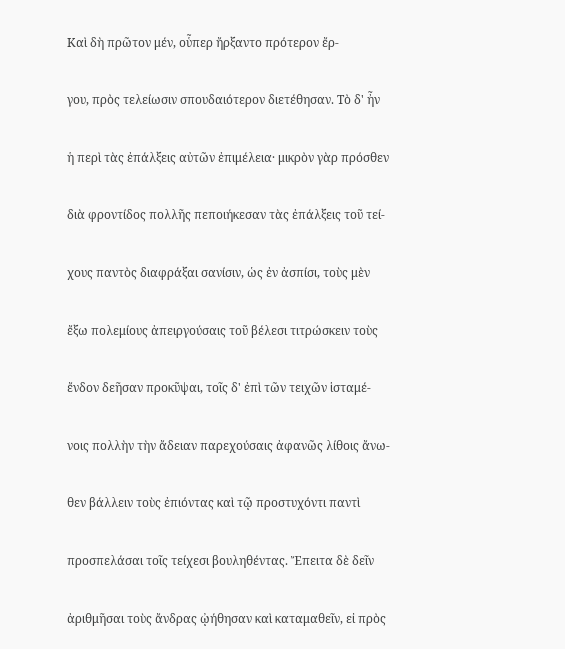Καὶ δὴ πρῶτον μέν, οὗπερ ἤρξαντο πρότερον ἔρ-

γου, πρὸς τελείωσιν σπουδαιότερον διετέθησαν. Τὸ δ' ἦν

ἡ περὶ τὰς ἐπάλξεις αὐτῶν ἐπιμέλεια· μικρὸν γὰρ πρόσθεν

διὰ φροντίδος πολλῆς πεποιήκεσαν τὰς ἐπάλξεις τοῦ τεί-

χους παντὸς διαφράξαι σανίσιν, ὡς ἐν ἀσπίσι, τοὺς μὲν

ἔξω πολεμίους ἀπειργούσαις τοῦ βέλεσι τιτρώσκειν τοὺς

ἔνδον δεῆσαν προκῦψαι, τοῖς δ' ἐπὶ τῶν τειχῶν ἱσταμέ-

νοις πολλὴν τὴν ἄδειαν παρεχούσαις ἀφανῶς λίθοις ἄνω-

θεν βάλλειν τοὺς ἐπιόντας καὶ τῷ προστυχόντι παντὶ

προσπελάσαι τοῖς τείχεσι βουληθέντας. Ἔπειτα δὲ δεῖν

ἀριθμῆσαι τοὺς ἄνδρας ᾠήθησαν καὶ καταμαθεῖν, εἰ πρὸς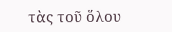τὰς τοῦ ὅλου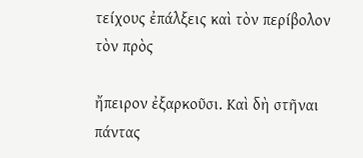τείχους ἐπάλξεις καὶ τὸν περίβολον τὸν πρὸς

ἤπειρον ἐξαρκοῦσι. Καὶ δὴ στῆναι πάντας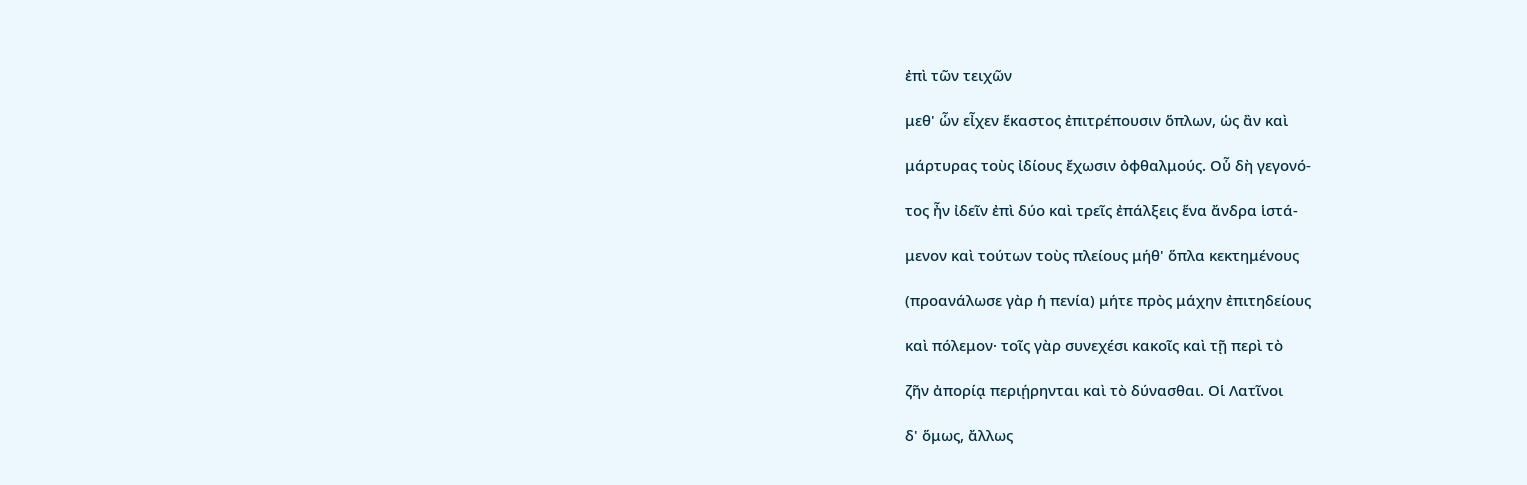ἐπὶ τῶν τειχῶν

μεθ' ὧν εἶχεν ἕκαστος ἐπιτρέπουσιν ὅπλων, ὡς ἂν καὶ

μάρτυρας τοὺς ἰδίους ἔχωσιν ὀφθαλμούς. Οὗ δὴ γεγονό-

τος ἦν ἰδεῖν ἐπὶ δύο καὶ τρεῖς ἐπάλξεις ἕνα ἄνδρα ἱστά-

μενον καὶ τούτων τοὺς πλείους μήθ' ὅπλα κεκτημένους

(προανάλωσε γὰρ ἡ πενία) μήτε πρὸς μάχην ἐπιτηδείους

καὶ πόλεμον· τοῖς γὰρ συνεχέσι κακοῖς καὶ τῇ περὶ τὸ

ζῆν ἀπορίᾳ περιῄρηνται καὶ τὸ δύνασθαι. Οἱ Λατῖνοι

δ' ὅμως, ἄλλως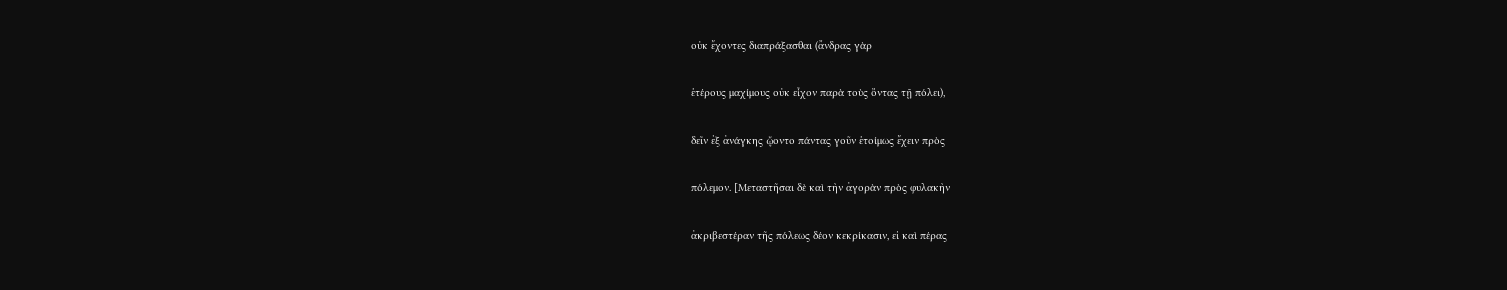οὐκ ἔχοντες διαπράξασθαι (ἄνδρας γὰρ

ἑτέρους μαχίμους οὐκ εἶχον παρὰ τοὺς ὄντας τῇ πόλει),

δεῖν ἐξ ἀνάγκης ᾤοντο πάντας γοῦν ἑτοίμως ἔχειν πρὸς

πόλεμον. [Μεταστῆσαι δὲ καὶ τὴν ἀγορὰν πρὸς φυλακὴν

ἀκριβεστέραν τῆς πόλεως δέον κεκρίκασιν, εἰ καὶ πέρας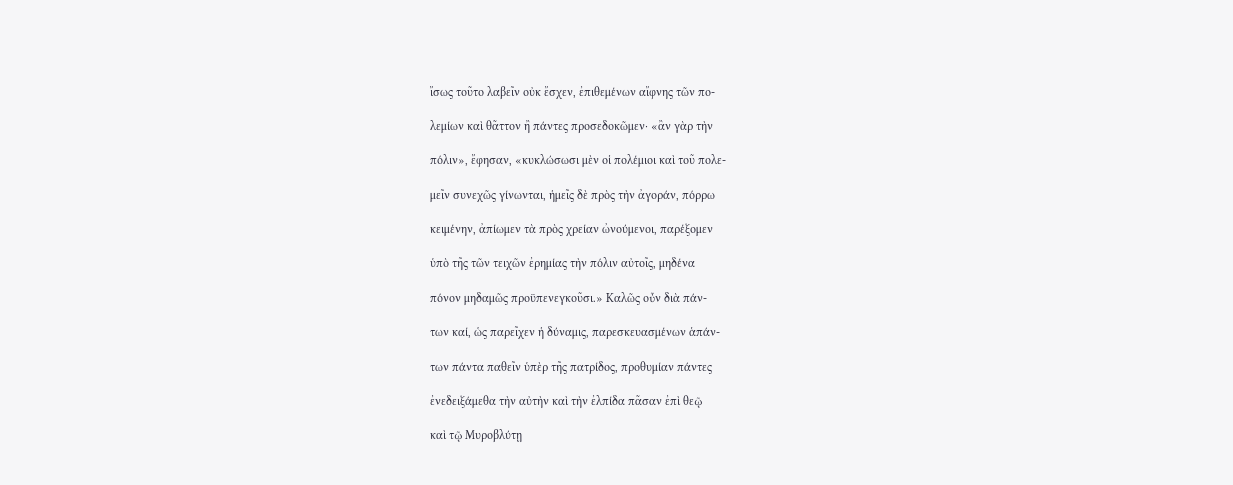ἴσως τοῦτο λαβεῖν οὐκ ἔσχεν, ἐπιθεμένων αἴφνης τῶν πο-

λεμίων καὶ θᾶττον ἢ πάντες προσεδοκῶμεν· «ἂν γὰρ τὴν

πόλιν», ἔφησαν, «κυκλώσωσι μὲν οἱ πολέμιοι καὶ τοῦ πολε-

μεῖν συνεχῶς γίνωνται, ἡμεῖς δὲ πρὸς τὴν ἀγοράν, πόρρω

κειμένην, ἀπίωμεν τὰ πρὸς χρείαν ὠνούμενοι, παρέξομεν

ὑπὸ τῆς τῶν τειχῶν ἐρημίας τὴν πόλιν αὐτοῖς, μηδένα

πόνον μηδαμῶς προϋπενεγκοῦσι.» Καλῶς οὖν διὰ πάν-

των καί, ὡς παρεῖχεν ἡ δύναμις, παρεσκευασμένων ἁπάν-

των πάντα παθεῖν ὑπὲρ τῆς πατρίδος, προθυμίαν πάντες

ἐνεδειξάμεθα τὴν αὐτὴν καὶ τὴν ἐλπίδα πᾶσαν ἐπὶ θεῷ

καὶ τῷ Μυροβλύτῃ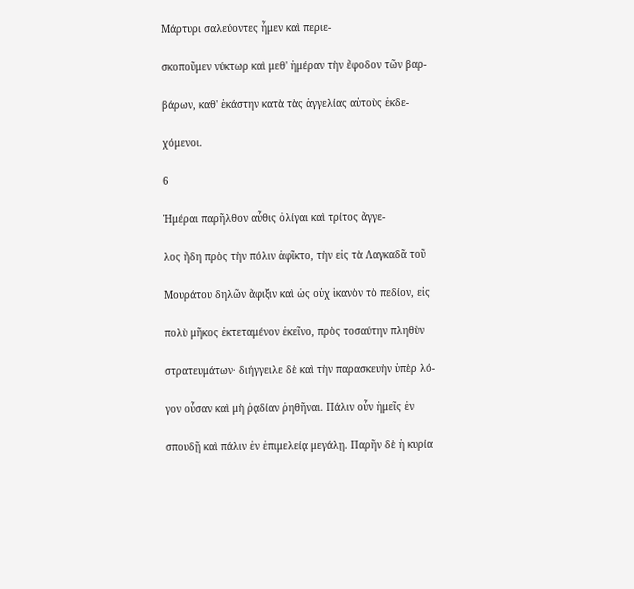Μάρτυρι σαλεύοντες ἦμεν καὶ περιε-

σκοποῦμεν νύκτωρ καὶ μεθ' ἡμέραν τὴν ἔφοδον τῶν βαρ-

βάρων, καθ' ἑκάστην κατὰ τὰς ἀγγελίας αὐτοὺς ἐκδε-

χόμενοι.

6

Ἡμέραι παρῆλθον αὖθις ὀλίγαι καὶ τρίτος ἄγγε-

λος ἤδη πρὸς τὴν πόλιν ἀφῖκτο, τὴν εἰς τὰ Λαγκαδᾶ τοῦ

Μουράτου δηλῶν ἄφιξιν καὶ ὡς οὐχ ἱκανὸν τὸ πεδίον, εἰς

πολὺ μῆκος ἐκτεταμένον ἐκεῖνο, πρὸς τοσαύτην πληθὺν

στρατευμάτων· διήγγειλε δὲ καὶ τὴν παρασκευὴν ὑπὲρ λό-

γον οὖσαν καὶ μὴ ῥᾳδίαν ῥηθῆναι. Πάλιν οὖν ἡμεῖς ἐν

σπουδῇ καὶ πάλιν ἐν ἐπιμελείᾳ μεγάλῃ. Παρῆν δὲ ἡ κυρία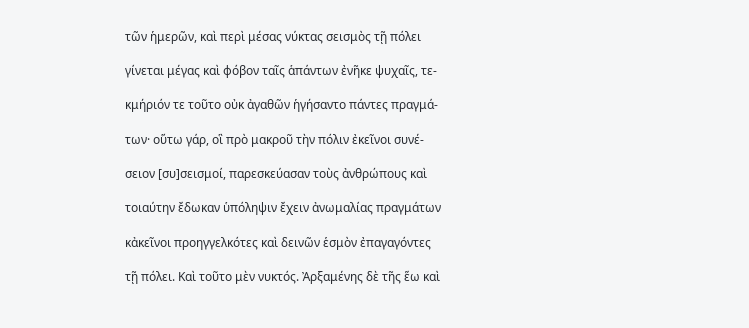τῶν ἡμερῶν, καὶ περὶ μέσας νύκτας σεισμὸς τῇ πόλει

γίνεται μέγας καὶ φόβον ταῖς ἁπάντων ἐνῆκε ψυχαῖς, τε-

κμήριόν τε τοῦτο οὐκ ἀγαθῶν ἡγήσαντο πάντες πραγμά-

των· οὕτω γάρ, οἳ πρὸ μακροῦ τὴν πόλιν ἐκεῖνοι συνέ-

σειον [συ]σεισμοί, παρεσκεύασαν τοὺς ἀνθρώπους καὶ

τοιαύτην ἔδωκαν ὑπόληψιν ἔχειν ἀνωμαλίας πραγμάτων

κἀκεῖνοι προηγγελκότες καὶ δεινῶν ἑσμὸν ἐπαγαγόντες

τῇ πόλει. Καὶ τοῦτο μὲν νυκτός. Ἀρξαμένης δὲ τῆς ἕω καὶ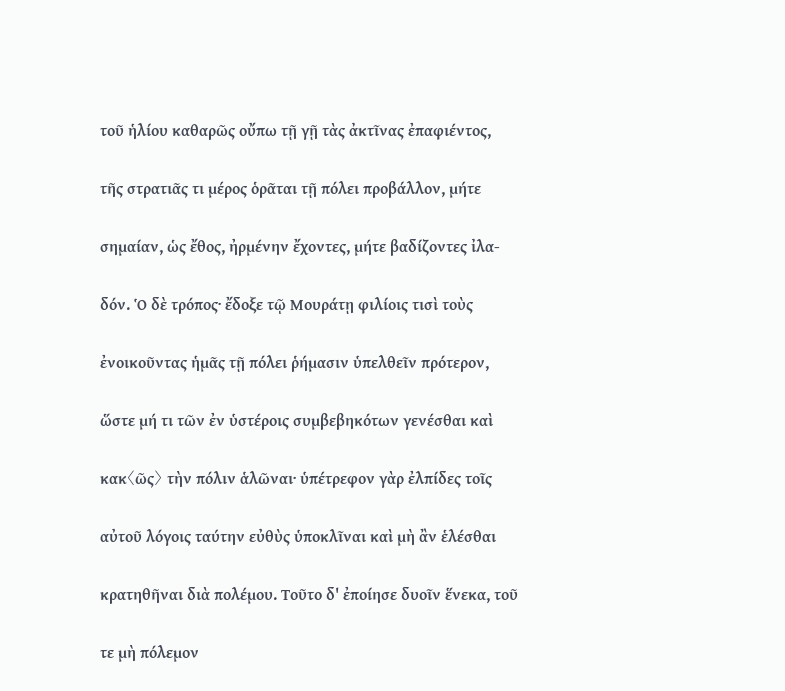τοῦ ἡλίου καθαρῶς οὔπω τῇ γῇ τὰς ἀκτῖνας ἐπαφιέντος,

τῆς στρατιᾶς τι μέρος ὁρᾶται τῇ πόλει προβάλλον, μήτε

σημαίαν, ὡς ἔθος, ἠρμένην ἔχοντες, μήτε βαδίζοντες ἰλα-

δόν. Ὁ δὲ τρόπος· ἔδοξε τῷ Μουράτῃ φιλίοις τισὶ τοὺς

ἐνοικοῦντας ἡμᾶς τῇ πόλει ῥήμασιν ὑπελθεῖν πρότερον,

ὥστε μή τι τῶν ἐν ὑστέροις συμβεβηκότων γενέσθαι καὶ

κακ〈ῶς〉 τὴν πόλιν ἁλῶναι· ὑπέτρεφον γὰρ ἐλπίδες τοῖς

αὐτοῦ λόγοις ταύτην εὐθὺς ὑποκλῖναι καὶ μὴ ἂν ἑλέσθαι

κρατηθῆναι διὰ πολέμου. Τοῦτο δ' ἐποίησε δυοῖν ἕνεκα, τοῦ

τε μὴ πόλεμον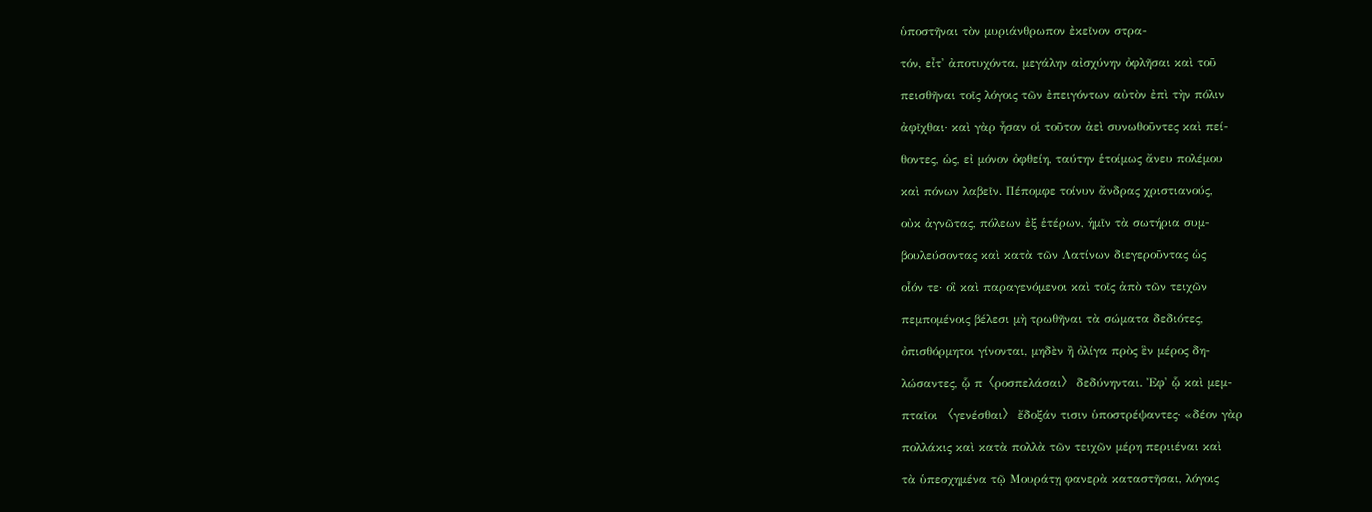ὑποστῆναι τὸν μυριάνθρωπον ἐκεῖνον στρα-

τόν, εἶτ' ἀποτυχόντα, μεγάλην αἰσχύνην ὀφλῆσαι καὶ τοῦ

πεισθῆναι τοῖς λόγοις τῶν ἐπειγόντων αὐτὸν ἐπὶ τὴν πόλιν

ἀφῖχθαι· καὶ γὰρ ἦσαν οἱ τοῦτον ἀεὶ συνωθοῦντες καὶ πεί-

θοντες, ὡς, εἰ μόνον ὀφθείη, ταύτην ἑτοίμως ἄνευ πολέμου

καὶ πόνων λαβεῖν. Πέπομφε τοίνυν ἄνδρας χριστιανούς,

οὐκ ἀγνῶτας, πόλεων ἐξ ἑτέρων, ἡμῖν τὰ σωτήρια συμ-

βουλεύσοντας καὶ κατὰ τῶν Λατίνων διεγεροῦντας ὡς

οἷόν τε· οἳ καὶ παραγενόμενοι καὶ τοῖς ἀπὸ τῶν τειχῶν

πεμπομένοις βέλεσι μὴ τρωθῆναι τὰ σώματα δεδιότες,

ὀπισθόρμητοι γίνονται, μηδὲν ἢ ὀλίγα πρὸς ἓν μέρος δη-

λώσαντες, ᾧ π〈ροσπελάσαι〉 δεδύνηνται. Ἐφ' ᾧ καὶ μεμ-

πταῖοι 〈γενέσθαι〉 ἔδοξάν τισιν ὑποστρέψαντες· «δέον γὰρ

πολλάκις καὶ κατὰ πολλὰ τῶν τειχῶν μέρη περιιέναι καὶ

τὰ ὑπεσχημένα τῷ Μουράτῃ φανερὰ καταστῆσαι, λόγοις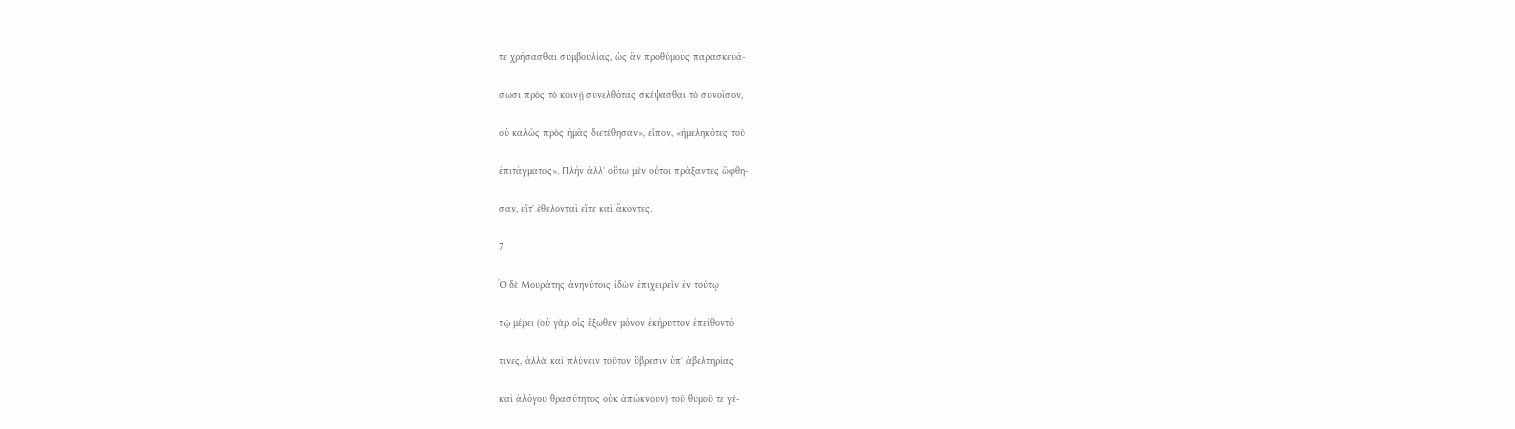τε χρήσασθαι συμβουλίας, ὡς ἂν προθύμους παρασκευά-

σωσι πρὸς τὸ κοινῇ συνελθότας σκέψασθαι τὸ συνοῖσον,

οὐ καλῶς πρὸς ἡμᾶς διετέθησαν», εἶπον, «ἠμεληκότες τοῦ

ἐπιτάγματος». Πλὴν ἀλλ' οὕτω μὲν οὗτοι πράξαντες ὤφθη-

σαν, εἴτ' ἐθελονταὶ εἴτε καὶ ἄκοντες.

7

Ὁ δὲ Μουράτης ἀνηνύτοις ἰδὼν ἐπιχειρεῖν ἐν τούτῳ

τῷ μέρει (οὐ γὰρ οἷς ἔξωθεν μόνον ἐκήρυττον ἐπείθοντό

τινες, ἀλλὰ καὶ πλύνειν τοῦτον ὕβρεσιν ὑπ' ἀβελτηρίας

καὶ ἀλόγου θρασύτητος οὐκ ἀπώκνουν) τοῦ θυμοῦ τε γέ-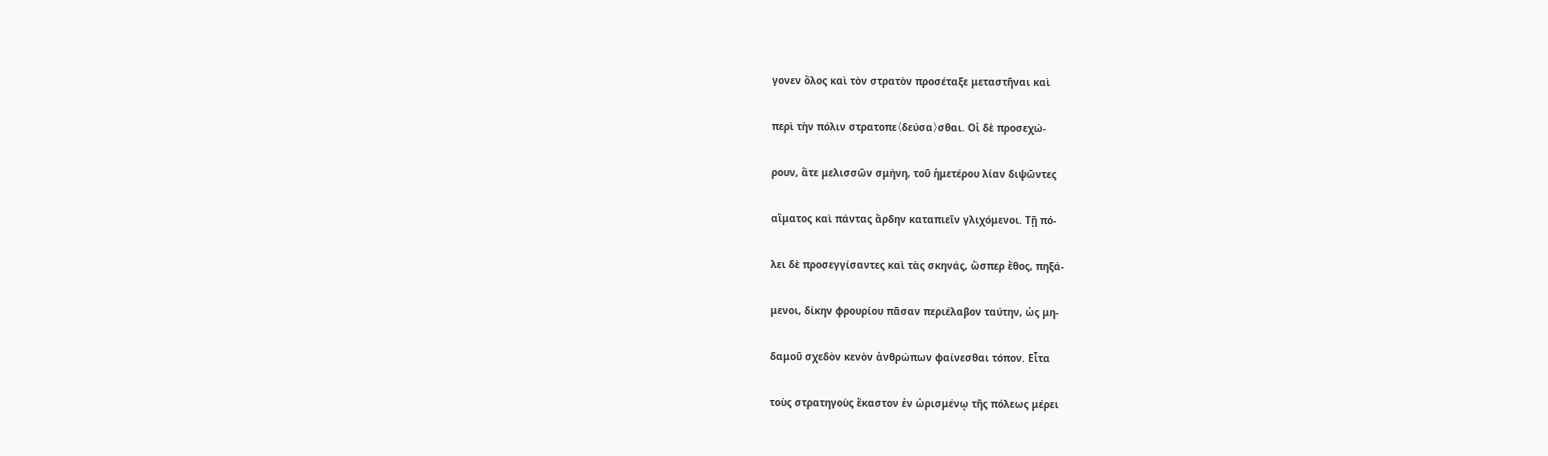γονεν ὅλος καὶ τὸν στρατὸν προσέταξε μεταστῆναι καὶ

περὶ τὴν πόλιν στρατοπε〈δεύσα〉σθαι. Οἱ δὲ προσεχώ-

ρουν, ἅτε μελισσῶν σμήνη, τοῦ ἡμετέρου λίαν διψῶντες

αἵματος καὶ πάντας ἄρδην καταπιεῖν γλιχόμενοι. Τῇ πό-

λει δὲ προσεγγίσαντες καὶ τὰς σκηνάς, ὥσπερ ἔθος, πηξά-

μενοι, δίκην φρουρίου πᾶσαν περιέλαβον ταύτην, ὡς μη-

δαμοῦ σχεδὸν κενὸν ἀνθρώπων φαίνεσθαι τόπον. Εἶτα

τοὺς στρατηγοὺς ἕκαστον ἐν ὡρισμένῳ τῆς πόλεως μέρει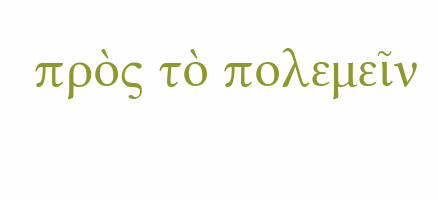πρὸς τὸ πολεμεῖν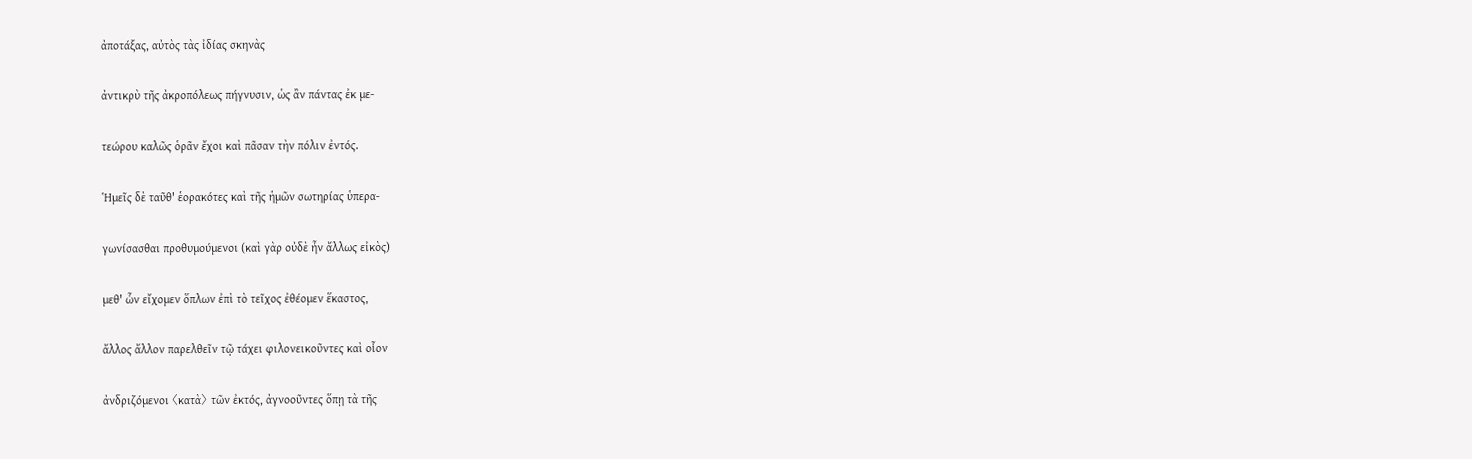ἀποτάξας, αὐτὸς τὰς ἰδίας σκηνὰς

ἀντικρὺ τῆς ἀκροπόλεως πήγνυσιν, ὡς ἂν πάντας ἐκ με-

τεώρου καλῶς ὁρᾶν ἔχοι καὶ πᾶσαν τὴν πόλιν ἐντός.

Ἡμεῖς δὲ ταῦθ' ἑορακότες καὶ τῆς ἡμῶν σωτηρίας ὑπερα-

γωνίσασθαι προθυμούμενοι (καὶ γὰρ οὐδὲ ἦν ἄλλως εἰκὸς)

μεθ' ὧν εἴχομεν ὅπλων ἐπὶ τὸ τεῖχος ἐθέομεν ἕκαστος,

ἄλλος ἄλλον παρελθεῖν τῷ τάχει φιλονεικοῦντες καὶ οἷον

ἀνδριζόμενοι 〈κατὰ〉 τῶν ἐκτός, ἀγνοοῦντες ὅπῃ τὰ τῆς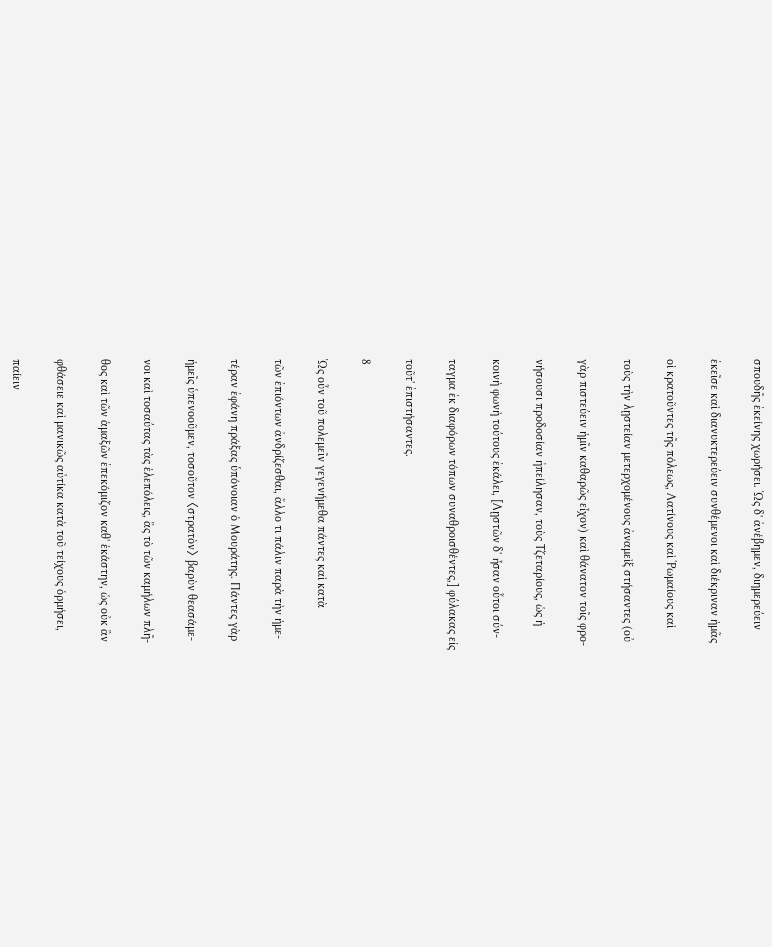σπουδῆς ἐκείνης χωρήσει. Ὡς δ' ἀνέβημεν, διημερεύειν

ἐκεῖσε καὶ διανυκτερεύειν συνθέμενοι καὶ διέκριναν ἡμᾶς

οἱ κρατοῦντες τῆς πόλεως, Λατίνους καὶ Ῥωμαίους καὶ

τοὺς τὴν λῃστείαν μετερχομένους ἀναμεὶξ στήσαντες (οὐ

γὰρ πιστεύειν ἡμῖν καθαρῶς εἶχον) καὶ θάνατον τοῖς φρο-

νήσουσι προδοσίαν ἠπείλησαν, τοὺς Τζεταρίους, ὡς ἡ

κοινὴ φωνὴ τούτους ἐκάλει, [Λῃστῶν δ' ἦσαν οὗτοι σύν-

ταγμα ἐκ διαφόρων τόπων συναθροισθέντες,] φύλακας εἰς

τοῦτ' ἐπιστήσαντες.

8

Ὡς οὖν τοῦ πολεμεῖν γεγενήμεθα πάντες καὶ κατὰ

τῶν ἐπιόντων ἀνδρίζεσθαι, ἄλλο τι πάλιν παρὰ τὴν ἡμε-

τέραν ἐφάνη πράξας ὑπόνοιαν ὁ Μουράτης. Πάντες γὰρ

ἡμεῖς ὑπενοοῦμεν, τοσοῦτον 〈στρατὸν〉 βαρὺν θεασάμε-

νοι καὶ τοσαύτας τὰς ἑλεπόλεις, ἃς τὸ τῶν καμήλων πλῆ-

θος καὶ τῶν ἁμαξῶν ἐπεκόμιζον καθ' ἑκάστην, ὡς οὐκ ἂν

φθάσειε καὶ μανικῶς αὐτίκα κατὰ τοῦ τείχους ὁρμήσει,

παίειν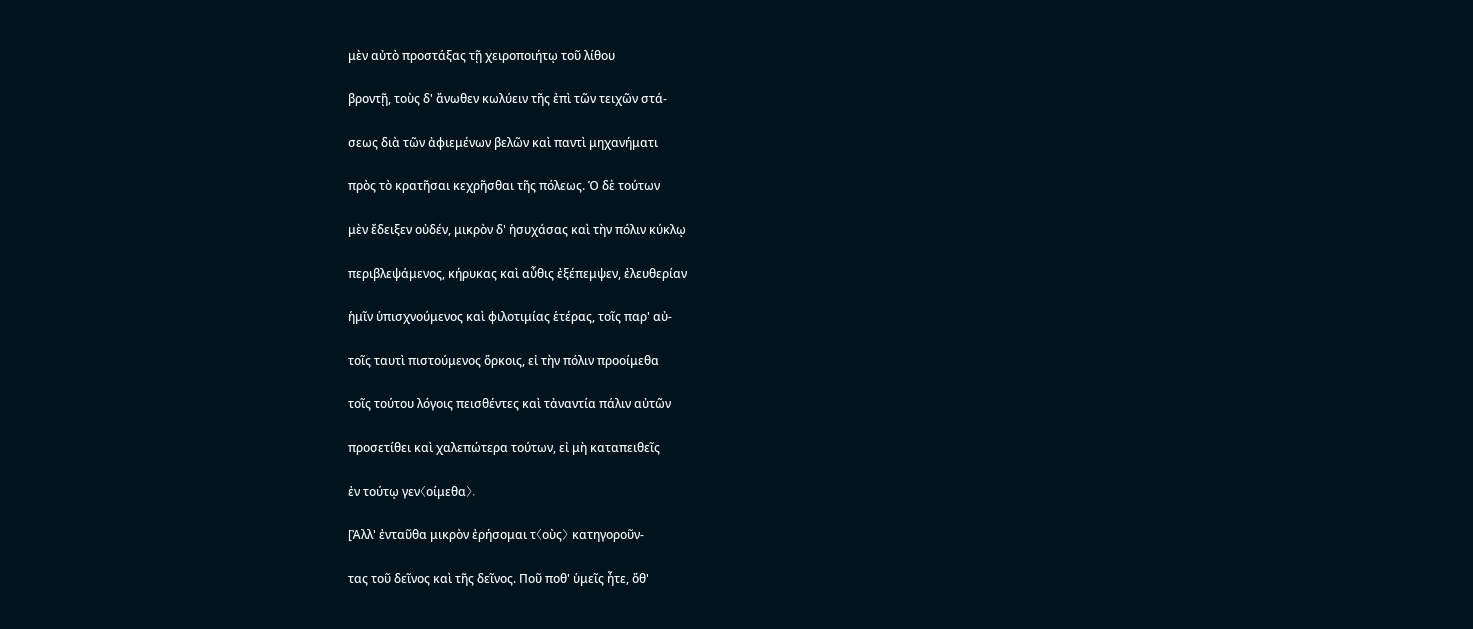μὲν αὐτὸ προστάξας τῇ χειροποιήτῳ τοῦ λίθου

βροντῇ, τοὺς δ' ἄνωθεν κωλύειν τῆς ἐπὶ τῶν τειχῶν στά-

σεως διὰ τῶν ἀφιεμένων βελῶν καὶ παντὶ μηχανήματι

πρὸς τὸ κρατῆσαι κεχρῆσθαι τῆς πόλεως. Ὁ δὲ τούτων

μὲν ἔδειξεν οὐδέν, μικρὸν δ' ἡσυχάσας καὶ τὴν πόλιν κύκλῳ

περιβλεψάμενος, κήρυκας καὶ αὖθις ἐξέπεμψεν, ἐλευθερίαν

ἡμῖν ὑπισχνούμενος καὶ φιλοτιμίας ἑτέρας, τοῖς παρ' αὐ-

τοῖς ταυτὶ πιστούμενος ὅρκοις, εἰ τὴν πόλιν προοίμεθα

τοῖς τούτου λόγοις πεισθέντες καὶ τἀναντία πάλιν αὐτῶν

προσετίθει καὶ χαλεπώτερα τούτων, εἰ μὴ καταπειθεῖς

ἐν τούτῳ γεν〈οίμεθα〉.

[Ἀλλ' ἐνταῦθα μικρὸν ἐρήσομαι τ〈οὺς〉 κατηγοροῦν-

τας τοῦ δεῖνος καὶ τῆς δεῖνος. Ποῦ ποθ' ὑμεῖς ἦτε, ὅθ'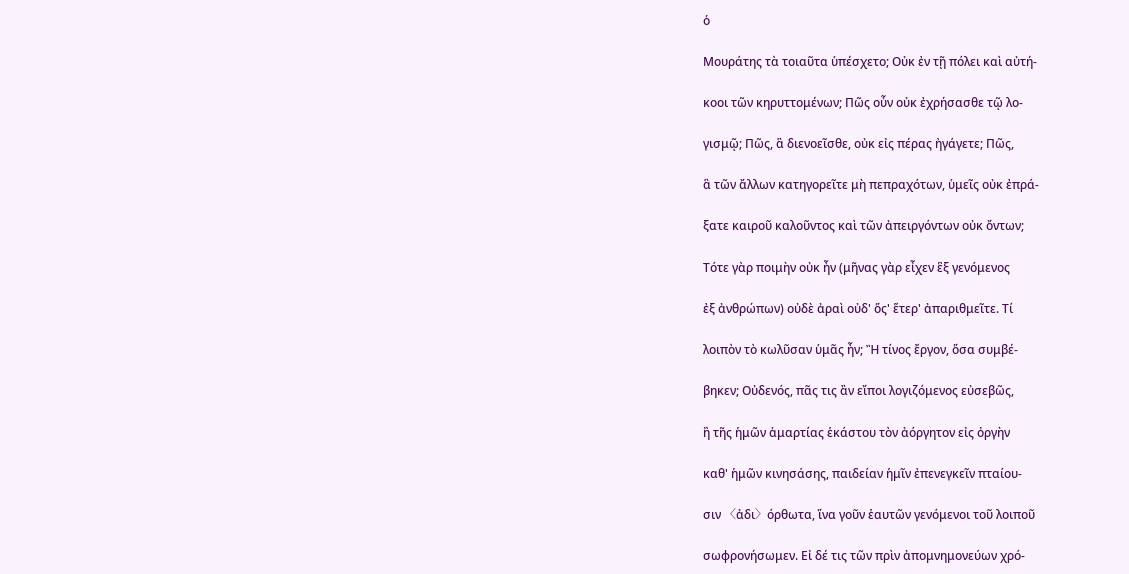ὁ

Μουράτης τὰ τοιαῦτα ὑπέσχετο; Οὐκ ἐν τῇ πόλει καὶ αὐτή-

κοοι τῶν κηρυττομένων; Πῶς οὖν οὐκ ἐχρήσασθε τῷ λο-

γισμῷ; Πῶς, ἃ διενοεῖσθε, οὐκ εἰς πέρας ἠγάγετε; Πῶς,

ἃ τῶν ἄλλων κατηγορεῖτε μὴ πεπραχότων, ὑμεῖς οὐκ ἐπρά-

ξατε καιροῦ καλοῦντος καὶ τῶν ἀπειργόντων οὐκ ὄντων;

Τότε γὰρ ποιμὴν οὐκ ἦν (μῆνας γὰρ εἶχεν ἓξ γενόμενος

ἐξ ἀνθρώπων) οὐδὲ ἀραὶ οὐδ' ὅς' ἕτερ' ἀπαριθμεῖτε. Τί

λοιπὸν τὸ κωλῦσαν ὑμᾶς ἦν; Ἢ τίνος ἔργον, ὅσα συμβέ-

βηκεν; Οὐδενός, πᾶς τις ἂν εἴποι λογιζόμενος εὐσεβῶς,

ἢ τῆς ἡμῶν ἁμαρτίας ἑκάστου τὸν ἀόργητον εἰς ὀργὴν

καθ' ἡμῶν κινησάσης, παιδείαν ἡμῖν ἐπενεγκεῖν πταίου-

σιν 〈ἀδι〉όρθωτα, ἵνα γοῦν ἑαυτῶν γενόμενοι τοῦ λοιποῦ

σωφρονήσωμεν. Εἰ δέ τις τῶν πρὶν ἀπομνημονεύων χρό-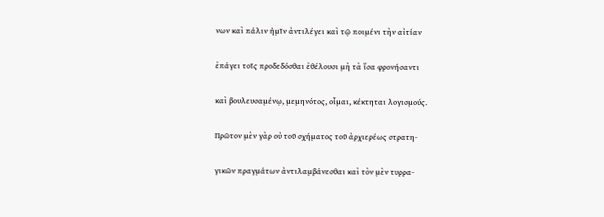νων καὶ πάλιν ἡμῖν ἀντιλέγει καὶ τῷ ποιμένι τὴν αἰτίαν

ἐπάγει τοῖς προδεδόσθαι ἐθέλουσι μὴ τὰ ἴσα φρονήσαντι

καὶ βουλευσαμένῳ, μεμηνότος, οἶμαι, κέκτηται λογισμούς.

Πρῶτον μὲν γὰρ οὐ τοῦ σχήματος τοῦ ἀρχιερέως στρατη-

γικῶν πραγμάτων ἀντιλαμβάνεσθαι καὶ τὸν μὲν τυρρα-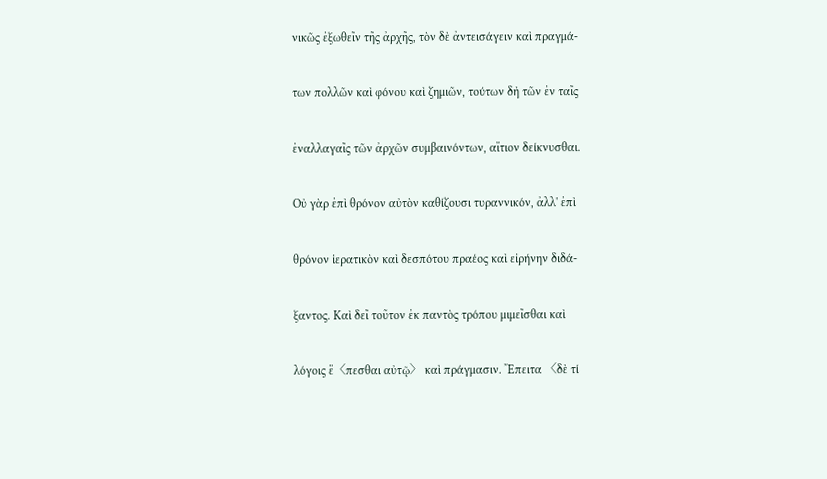νικῶς ἐξωθεῖν τῆς ἀρχῆς, τὸν δὲ ἀντεισάγειν καὶ πραγμά-

των πολλῶν καὶ φόνου καὶ ζημιῶν, τούτων δὴ τῶν ἐν ταῖς

ἐναλλαγαῖς τῶν ἀρχῶν συμβαινόντων, αἴτιον δείκνυσθαι.

Οὐ γὰρ ἐπὶ θρόνον αὐτὸν καθίζουσι τυραννικόν, ἀλλ' ἐπὶ

θρόνον ἱερατικὸν καὶ δεσπότου πραέος καὶ εἰρήνην διδά-

ξαντος. Καὶ δεῖ τοῦτον ἐκ παντὸς τρόπου μιμεῖσθαι καὶ

λόγοις ἕ〈πεσθαι αὐτῷ〉 καὶ πράγμασιν. Ἔπειτα 〈δὲ τί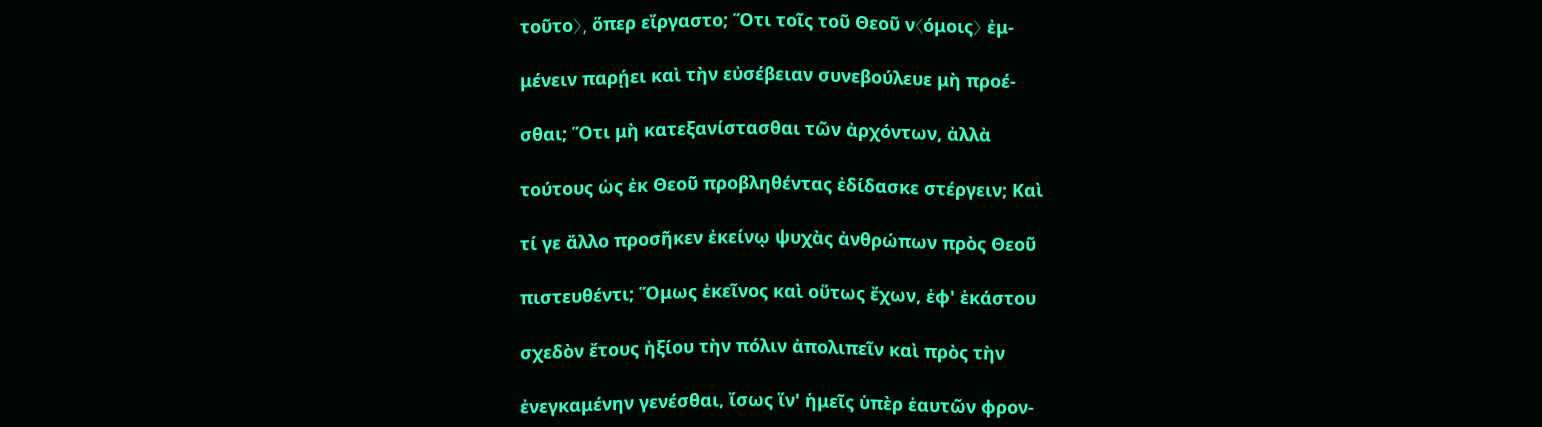τοῦτο〉, ὅπερ εἴργαστο; Ὅτι τοῖς τοῦ Θεοῦ ν〈όμοις〉 ἐμ-

μένειν παρῄει καὶ τὴν εὐσέβειαν συνεβούλευε μὴ προέ-

σθαι; Ὅτι μὴ κατεξανίστασθαι τῶν ἀρχόντων, ἀλλὰ

τούτους ὡς ἐκ Θεοῦ προβληθέντας ἐδίδασκε στέργειν; Καὶ

τί γε ἄλλο προσῆκεν ἐκείνῳ ψυχὰς ἀνθρώπων πρὸς Θεοῦ

πιστευθέντι; Ὅμως ἐκεῖνος καὶ οὕτως ἔχων, ἐφ' ἑκάστου

σχεδὸν ἔτους ἠξίου τὴν πόλιν ἀπολιπεῖν καὶ πρὸς τὴν

ἐνεγκαμένην γενέσθαι, ἴσως ἵν' ἡμεῖς ὑπὲρ ἑαυτῶν φρον-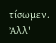τίσωμεν. Ἀλλ'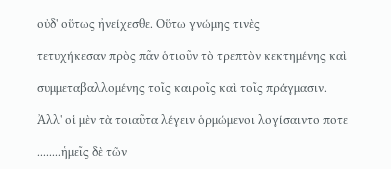οὐδ' οὕτως ἠνείχεσθε. Οὕτω γνώμης τινὲς

τετυχήκεσαν πρὸς πᾶν ὁτιοῦν τὸ τρεπτὸν κεκτημένης καὶ

συμμεταβαλλομένης τοῖς καιροῖς καὶ τοῖς πράγμασιν.

Ἀλλ' οἱ μὲν τὰ τοιαῦτα λέγειν ὁρμώμενοι λογίσαιντο ποτε

........ἡμεῖς δὲ τῶν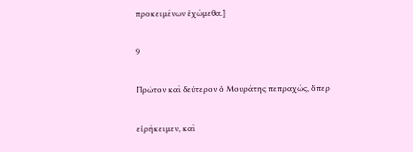προκειμένων ἐχώμεθα.]

9

Πρῶτον καὶ δεύτερον ὁ Μουράτης πεπραχώς, ὅπερ

εἰρήκειμεν, καὶ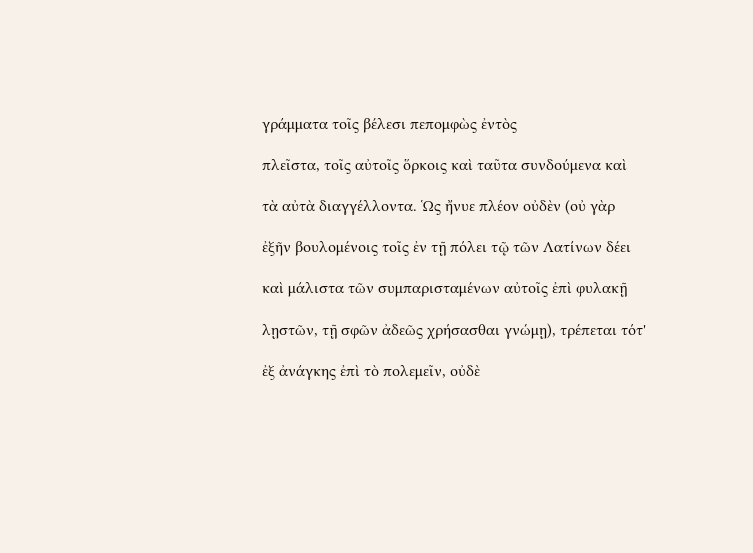γράμματα τοῖς βέλεσι πεπομφὼς ἐντὸς

πλεῖστα, τοῖς αὐτοῖς ὅρκοις καὶ ταῦτα συνδούμενα καὶ

τὰ αὐτὰ διαγγέλλοντα. Ὡς ἤνυε πλέον οὐδὲν (οὐ γὰρ

ἐξῆν βουλομένοις τοῖς ἐν τῇ πόλει τῷ τῶν Λατίνων δέει

καὶ μάλιστα τῶν συμπαρισταμένων αὐτοῖς ἐπὶ φυλακῇ

λῃστῶν, τῇ σφῶν ἀδεῶς χρήσασθαι γνώμῃ), τρέπεται τότ'

ἐξ ἀνάγκης ἐπὶ τὸ πολεμεῖν, οὐδὲ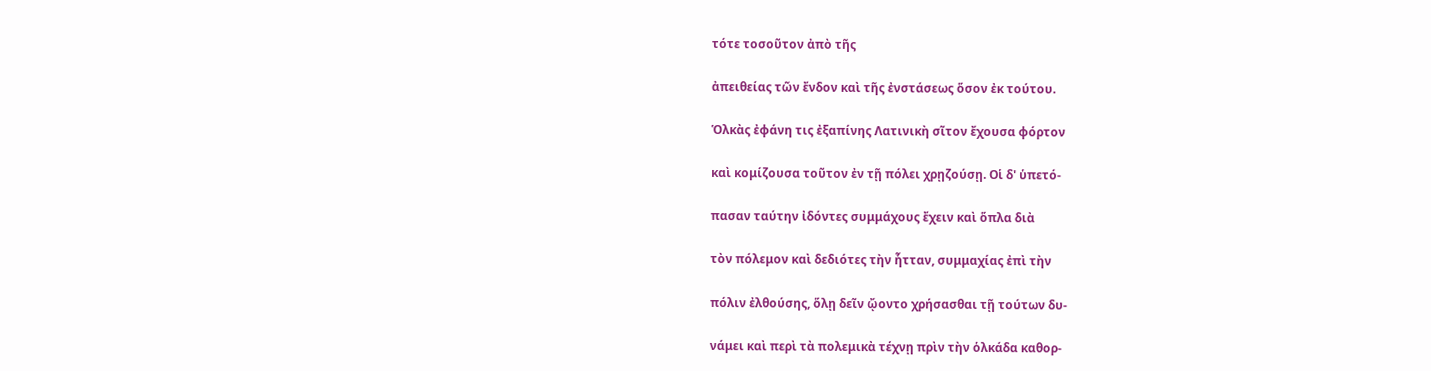τότε τοσοῦτον ἀπὸ τῆς

ἀπειθείας τῶν ἔνδον καὶ τῆς ἐνστάσεως ὅσον ἐκ τούτου.

Ὁλκὰς ἐφάνη τις ἐξαπίνης Λατινικὴ σῖτον ἔχουσα φόρτον

καὶ κομίζουσα τοῦτον ἐν τῇ πόλει χρῃζούσῃ. Οἱ δ' ὑπετό-

πασαν ταύτην ἰδόντες συμμάχους ἔχειν καὶ ὅπλα διὰ

τὸν πόλεμον καὶ δεδιότες τὴν ἧτταν, συμμαχίας ἐπὶ τὴν

πόλιν ἐλθούσης, ὅλῃ δεῖν ᾤοντο χρήσασθαι τῇ τούτων δυ-

νάμει καὶ περὶ τὰ πολεμικὰ τέχνῃ πρὶν τὴν ὁλκάδα καθορ-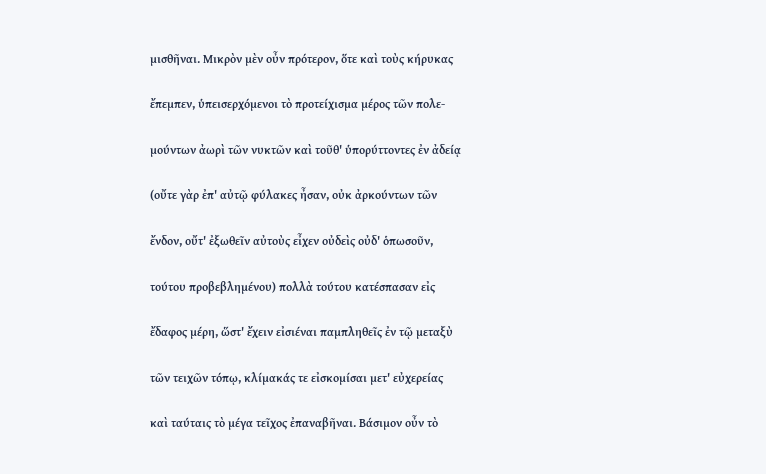μισθῆναι. Μικρὸν μὲν οὖν πρότερον, ὅτε καὶ τοὺς κήρυκας

ἔπεμπεν, ὑπεισερχόμενοι τὸ προτείχισμα μέρος τῶν πολε-

μούντων ἀωρὶ τῶν νυκτῶν καὶ τοῦθ' ὑπορύττοντες ἐν ἀδείᾳ

(οὔτε γὰρ ἐπ' αὐτῷ φύλακες ἦσαν, οὐκ ἀρκούντων τῶν

ἔνδον, οὔτ' ἐξωθεῖν αὐτοὺς εἶχεν οὐδεὶς οὐδ' ὁπωσοῦν,

τούτου προβεβλημένου) πολλὰ τούτου κατέσπασαν εἰς

ἔδαφος μέρη, ὥστ' ἔχειν εἰσιέναι παμπληθεῖς ἐν τῷ μεταξὺ

τῶν τειχῶν τόπῳ, κλίμακάς τε εἰσκομίσαι μετ' εὐχερείας

καὶ ταύταις τὸ μέγα τεῖχος ἐπαναβῆναι. Βάσιμον οὖν τὸ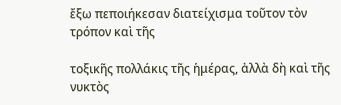ἔξω πεποιήκεσαν διατείχισμα τοῦτον τὸν τρόπον καὶ τῆς

τοξικῆς πολλάκις τῆς ἡμέρας, ἀλλὰ δὴ καὶ τῆς νυκτὸς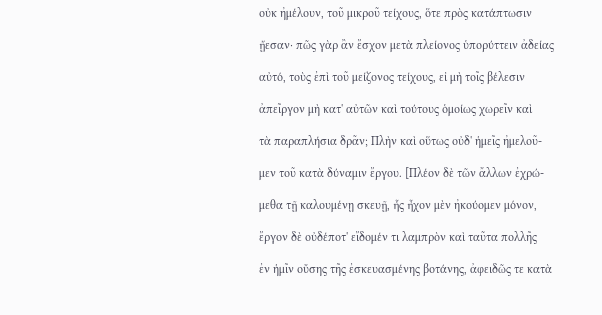οὐκ ἠμέλουν, τοῦ μικροῦ τείχους, ὅτε πρὸς κατάπτωσιν

ᾔεσαν· πῶς γὰρ ἂν ἔσχον μετὰ πλείονος ὑπορύττειν ἀδείας

αὐτό, τοὺς ἐπὶ τοῦ μείζονος τείχους, εἰ μὴ τοῖς βέλεσιν

ἀπεῖργον μὴ κατ' αὐτῶν καὶ τούτους ὁμοίως χωρεῖν καὶ

τὰ παραπλήσια δρᾶν; Πλὴν καὶ οὕτως οὐδ' ἡμεῖς ἠμελοῦ-

μεν τοῦ κατὰ δύναμιν ἔργου. [Πλέον δὲ τῶν ἄλλων ἐχρώ-

μεθα τῇ καλουμένῃ σκευῇ, ἧς ἦχον μὲν ἠκούομεν μόνον,

ἔργον δὲ οὐδέποτ' εἴδομέν τι λαμπρὸν καὶ ταῦτα πολλῆς

ἐν ἡμῖν οὔσης τῆς ἐσκευασμένης βοτάνης, ἀφειδῶς τε κατὰ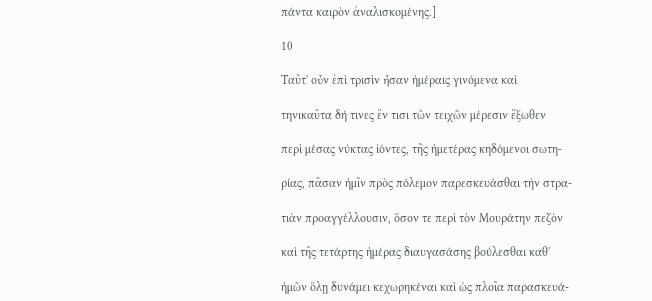πάντα καιρὸν ἀναλισκομένης.]

10

Ταῦτ' οὖν ἐπὶ τρισὶν ἦσαν ἡμέραις γινόμενα καὶ

τηνικαῦτα δή τινες ἔν τισι τῶν τειχῶν μέρεσιν ἔξωθεν

περὶ μέσας νύκτας ἰόντες, τῆς ἡμετέρας κηδόμενοι σωτη-

ρίας, πᾶσαν ἡμῖν πρὸς πόλεμον παρεσκευάσθαι τὴν στρα-

τιὰν προαγγέλλουσιν, ὅσον τε περὶ τὸν Μουράτην πεζὸν

καὶ τῆς τετάρτης ἡμέρας διαυγασάσης βούλεσθαι καθ'

ἡμῶν ὅλῃ δυνάμει κεχωρηκέναι καὶ ὡς πλοῖα παρασκευά-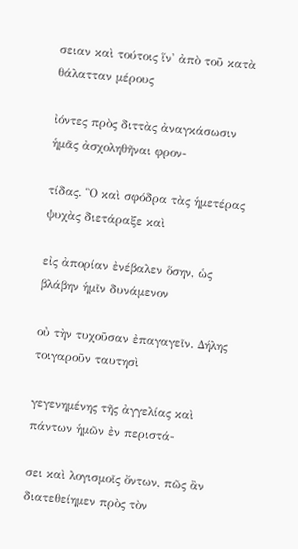σειαν καὶ τούτοις ἵν' ἀπὸ τοῦ κατὰ θάλατταν μέρους

ἰόντες πρὸς διττὰς ἀναγκάσωσιν ἡμᾶς ἀσχοληθῆναι φρον-

τίδας. Ὃ καὶ σφόδρα τὰς ἡμετέρας ψυχὰς διετάραξε καὶ

εἰς ἀπορίαν ἐνέβαλεν ὅσην, ὡς βλάβην ἡμῖν δυνάμενον

οὐ τὴν τυχοῦσαν ἐπαγαγεῖν. Δήλης τοιγαροῦν ταυτησὶ

γεγενημένης τῆς ἀγγελίας καὶ πάντων ἡμῶν ἐν περιστά-

σει καὶ λογισμοῖς ὄντων, πῶς ἂν διατεθείημεν πρὸς τὸν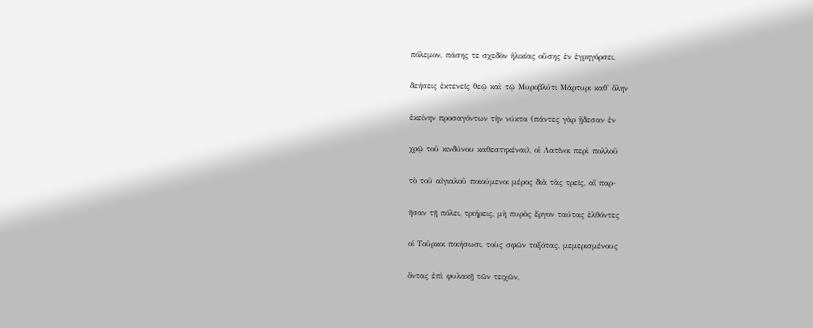πόλεμον, πάσης τε σχεδὸν ἡλικίας οὔσης ἐν ἐγρηγόρσει,

δεήσεις ἐκτενεῖς θεῷ καὶ τῷ Μυροβλύτι Μάρτυρι καθ' ὅλην

ἐκείνην προσαγόντων τὴν νύκτα (πάντες γὰρ ᾔδεσαν ἐν

χρῷ τοῦ κινδύνου καθεστηκέναι), οἱ Λατῖνοι περὶ πολλοῦ

τὸ τοῦ αἰγιαλοῦ ποιούμενοι μέρος διὰ τὰς τρεῖς, αἳ παρ-

ῆσαν τῇ πόλει, τριήρεις, μὴ πυρὸς ἔργον ταύτας ἐλθόντες

οἱ Τοῦρκοι ποιήσωσι, τοὺς σφῶν τοξότας, μεμερισμένους

ὄντας ἐπὶ φυλακῇ τῶν τειχῶν,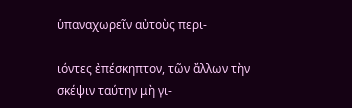ὑπαναχωρεῖν αὐτοὺς περι-

ιόντες ἐπέσκηπτον, τῶν ἄλλων τὴν σκέψιν ταύτην μὴ γι-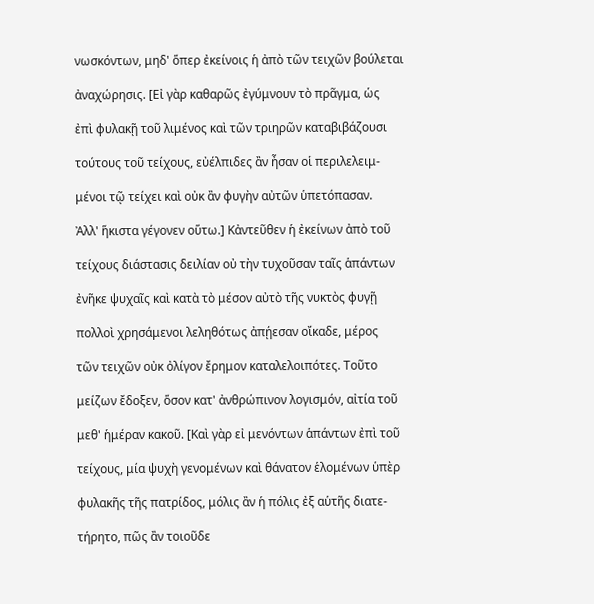νωσκόντων, μηδ' ὅπερ ἐκείνοις ἡ ἀπὸ τῶν τειχῶν βούλεται

ἀναχώρησις. [Εἰ γὰρ καθαρῶς ἐγύμνουν τὸ πρᾶγμα, ὡς

ἐπὶ φυλακῇ τοῦ λιμένος καὶ τῶν τριηρῶν καταβιβάζουσι

τούτους τοῦ τείχους, εὐέλπιδες ἂν ἦσαν οἱ περιλελειμ-

μένοι τῷ τείχει καὶ οὐκ ἂν φυγὴν αὐτῶν ὑπετόπασαν.

Ἀλλ' ἥκιστα γέγονεν οὕτω.] Κἀντεῦθεν ἡ ἐκείνων ἀπὸ τοῦ

τείχους διάστασις δειλίαν οὐ τὴν τυχοῦσαν ταῖς ἁπάντων

ἐνῆκε ψυχαῖς καὶ κατὰ τὸ μέσον αὐτὸ τῆς νυκτὸς φυγῇ

πολλοὶ χρησάμενοι λεληθότως ἀπῄεσαν οἴκαδε, μέρος

τῶν τειχῶν οὐκ ὀλίγον ἔρημον καταλελοιπότες. Τοῦτο

μείζων ἔδοξεν, ὅσον κατ' ἀνθρώπινον λογισμόν, αἰτία τοῦ

μεθ' ἡμέραν κακοῦ. [Καὶ γὰρ εἰ μενόντων ἁπάντων ἐπὶ τοῦ

τείχους, μία ψυχὴ γενομένων καὶ θάνατον ἑλομένων ὑπὲρ

φυλακῆς τῆς πατρίδος, μόλις ἂν ἡ πόλις ἐξ αὑτῆς διατε-

τήρητο, πῶς ἂν τοιοῦδε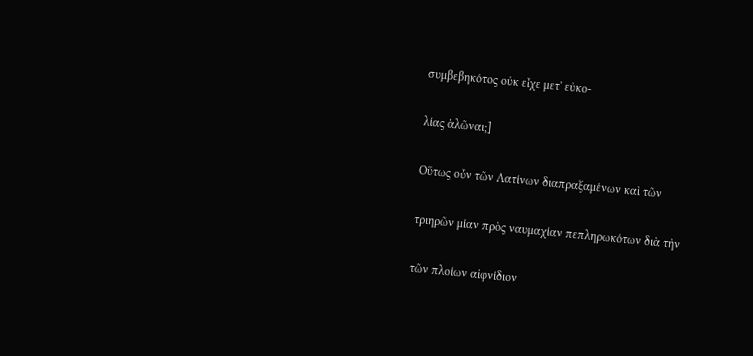συμβεβηκότος οὐκ εἶχε μετ' εὐκο-

λίας ἁλῶναι;]

Οὕτως οὖν τῶν Λατίνων διαπραξαμένων καὶ τῶν

τριηρῶν μίαν πρὸς ναυμαχίαν πεπληρωκότων διὰ τὴν

τῶν πλοίων αἰφνίδιον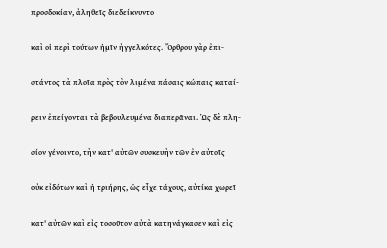προσδοκίαν, ἀληθεῖς διεδείκνυντο

καὶ οἱ περὶ τούτων ἡμῖν ἠγγελκότες. Ὄρθρου γὰρ ἐπι-

στάντος τὰ πλοῖα πρὸς τὸν λιμένα πάσαις κώπαις καταί-

ρειν ἐπείγονται τὰ βεβουλευμένα διαπερᾶναι. Ὡς δὲ πλη-

σίον γένοιντο, τὴν κατ' αὐτῶν συσκευὴν τῶν ἐν αὐτοῖς

οὐκ εἰδότων καὶ ἡ τριήρης, ὡς εἶχε τάχους, αὐτίκα χωρεῖ

κατ' αὐτῶν καὶ εἰς τοσοῦτον αὐτὰ κατηνάγκασεν καὶ εἰς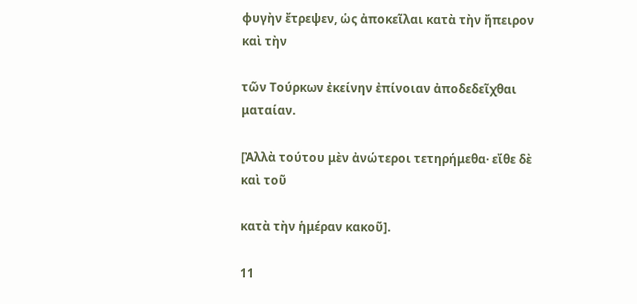φυγὴν ἔτρεψεν, ὡς ἀποκεῖλαι κατὰ τὴν ἤπειρον καὶ τὴν

τῶν Τούρκων ἐκείνην ἐπίνοιαν ἀποδεδεῖχθαι ματαίαν.

[Ἀλλὰ τούτου μὲν ἀνώτεροι τετηρήμεθα· εἴθε δὲ καὶ τοῦ

κατὰ τὴν ἡμέραν κακοῦ].

11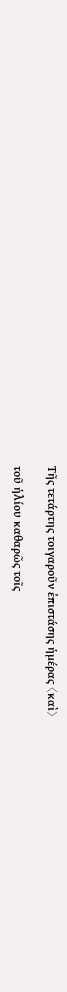Τῆς τετάρτης τοιγαροῦν ἐπιστάσης ἡμέρας 〈καὶ〉

τοῦ ἡλίου καθαρῶς τοῖς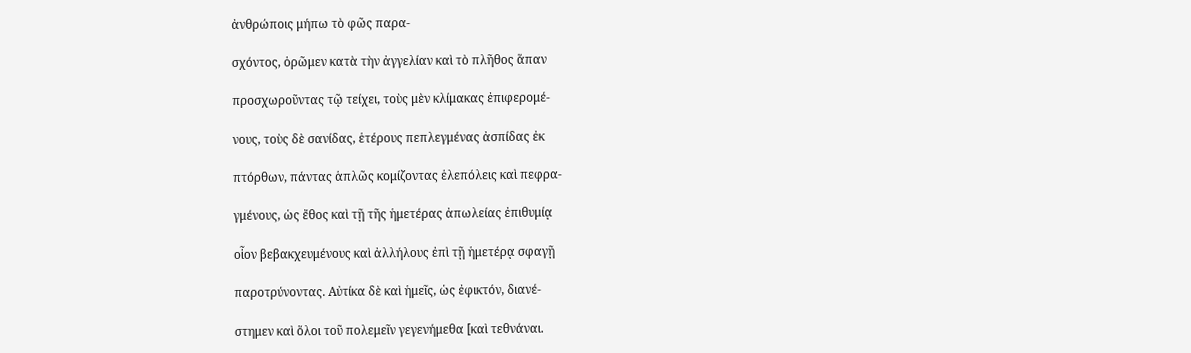ἀνθρώποις μήπω τὸ φῶς παρα-

σχόντος, ὁρῶμεν κατὰ τὴν ἀγγελίαν καὶ τὸ πλῆθος ἅπαν

προσχωροῦντας τῷ τείχει, τοὺς μὲν κλίμακας ἐπιφερομέ-

νους, τοὺς δὲ σανίδας, ἑτέρους πεπλεγμένας ἀσπίδας ἐκ

πτόρθων, πάντας ἁπλῶς κομίζοντας ἑλεπόλεις καὶ πεφρα-

γμένους, ὡς ἔθος καὶ τῇ τῆς ἡμετέρας ἀπωλείας ἐπιθυμίᾳ

οἷον βεβακχευμένους καὶ ἀλλήλους ἐπὶ τῇ ἡμετέρᾳ σφαγῇ

παροτρύνοντας. Αὐτίκα δὲ καὶ ἡμεῖς, ὡς ἐφικτόν, διανέ-

στημεν καὶ ὅλοι τοῦ πολεμεῖν γεγενήμεθα [καὶ τεθνάναι.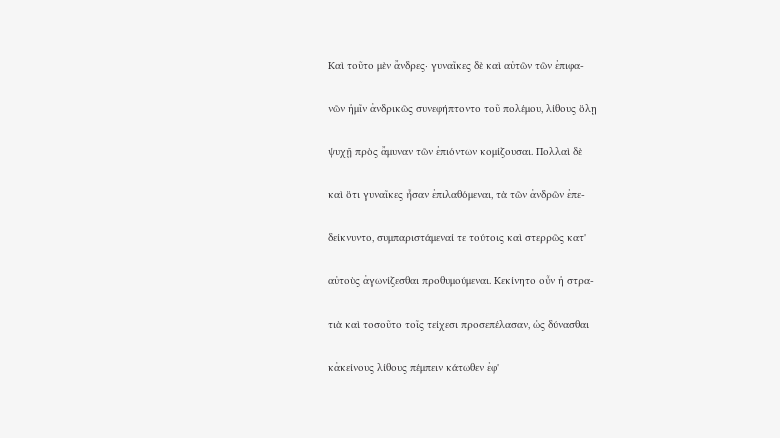Καὶ τοῦτο μὲν ἄνδρες· γυναῖκες δὲ καὶ αὐτῶν τῶν ἐπιφα-

νῶν ἡμῖν ἀνδρικῶς συνεφήπτοντο τοῦ πολέμου, λίθους ὅλῃ

ψυχῇ πρὸς ἄμυναν τῶν ἐπιόντων κομίζουσαι. Πολλαὶ δὲ

καὶ ὅτι γυναῖκες ἦσαν ἐπιλαθόμεναι, τὰ τῶν ἀνδρῶν ἐπε-

δείκνυντο, συμπαριστάμεναί τε τούτοις καὶ στερρῶς κατ'

αὐτοὺς ἀγωνίζεσθαι προθυμούμεναι. Κεκίνητο οὖν ἡ στρα-

τιὰ καὶ τοσοῦτο τοῖς τείχεσι προσεπέλασαν, ὡς δύνασθαι

κἀκείνους λίθους πέμπειν κάτωθεν ἐφ'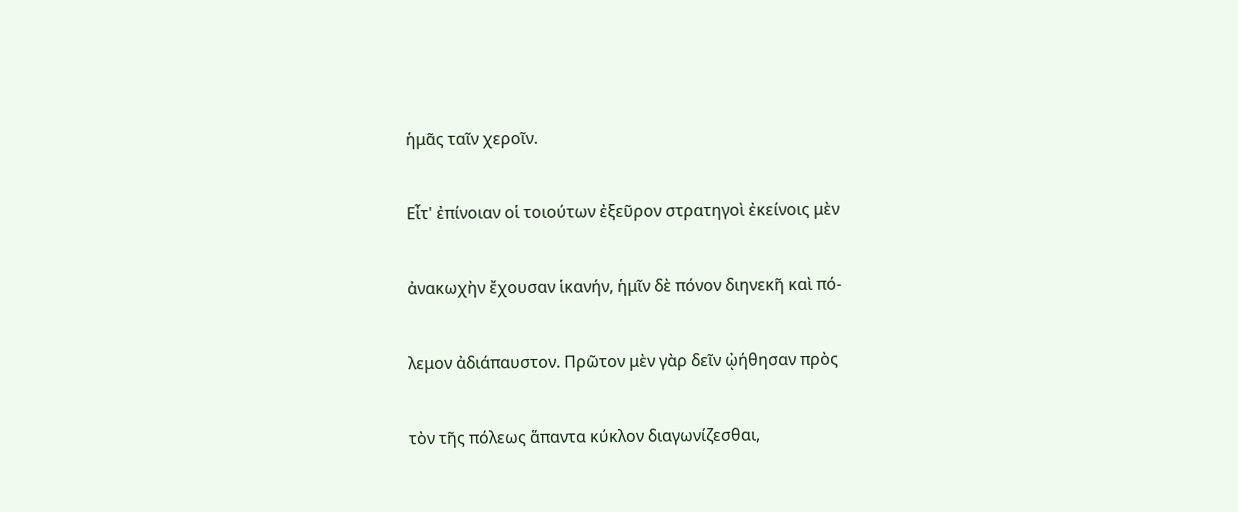ἡμᾶς ταῖν χεροῖν.

Εἶτ' ἐπίνοιαν οἱ τοιούτων ἐξεῦρον στρατηγοὶ ἐκείνοις μὲν

ἀνακωχὴν ἔχουσαν ἱκανήν, ἡμῖν δὲ πόνον διηνεκῆ καὶ πό-

λεμον ἀδιάπαυστον. Πρῶτον μὲν γὰρ δεῖν ᾠήθησαν πρὸς

τὸν τῆς πόλεως ἅπαντα κύκλον διαγωνίζεσθαι,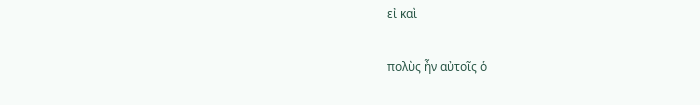εἰ καὶ

πολὺς ἦν αὐτοῖς ὁ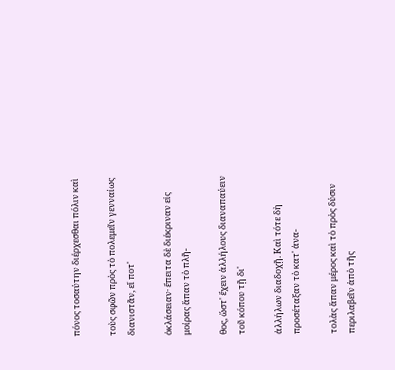πόνος τοσαύτην διέρχεσθαι πόλιν καὶ

τοὺς σφῶν πρὸς τὸ πολεμεῖν γενναίως διανιστᾶν, εἴ ποτ'

ὀκλάσειαν· ἔπειτα δὲ διέκριναν εἰς μοίρας ἅπαν τὸ πλῆ-

θος, ὥστ' ἔχειν ἀλλήλους διαναπαύειν τοῦ κόπου τῇ δι'

ἀλλήλων διαδοχῇ. Καὶ τότε δὴ προσέταξαν τὸ κατ' ἀνα-

τολὰς ἅπαν μέρος καὶ τὸ πρὸς δύσιν περιλαβεῖν ἀπὸ τῆς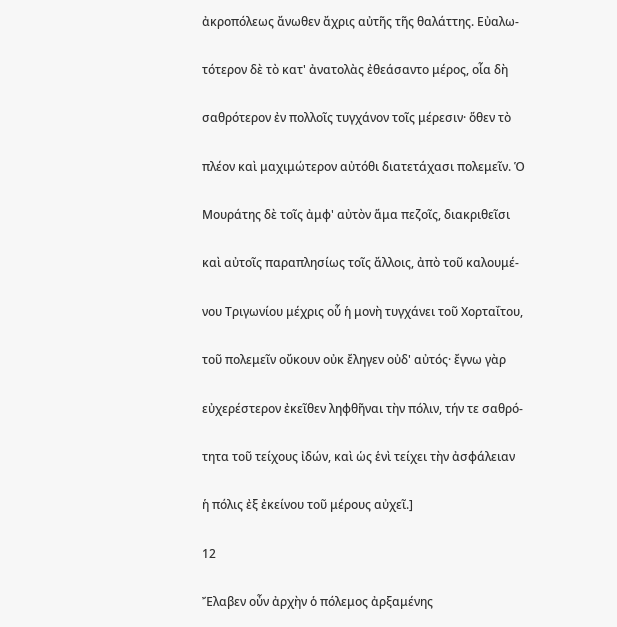ἀκροπόλεως ἄνωθεν ἄχρις αὐτῆς τῆς θαλάττης. Εὐαλω-

τότερον δὲ τὸ κατ' ἀνατολὰς ἐθεάσαντο μέρος, οἷα δὴ

σαθρότερον ἐν πολλοῖς τυγχάνον τοῖς μέρεσιν· ὅθεν τὸ

πλέον καὶ μαχιμώτερον αὐτόθι διατετάχασι πολεμεῖν. Ὁ

Μουράτης δὲ τοῖς ἀμφ' αὐτὸν ἅμα πεζοῖς, διακριθεῖσι

καὶ αὐτοῖς παραπλησίως τοῖς ἄλλοις, ἀπὸ τοῦ καλουμέ-

νου Τριγωνίου μέχρις οὗ ἡ μονὴ τυγχάνει τοῦ Χορταΐτου,

τοῦ πολεμεῖν οὔκουν οὐκ ἔληγεν οὐδ' αὐτός· ἔγνω γὰρ

εὐχερέστερον ἐκεῖθεν ληφθῆναι τὴν πόλιν, τήν τε σαθρό-

τητα τοῦ τείχους ἰδών, καὶ ὡς ἑνὶ τείχει τὴν ἀσφάλειαν

ἡ πόλις ἐξ ἐκείνου τοῦ μέρους αὐχεῖ.]

12

Ἔλαβεν οὖν ἀρχὴν ὁ πόλεμος ἀρξαμένης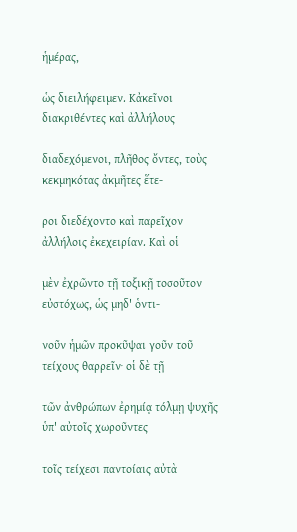ἡμέρας,

ὡς διειλήφειμεν. Κἀκεῖνοι διακριθέντες καὶ ἀλλήλους

διαδεχόμενοι, πλῆθος ὄντες, τοὺς κεκμηκότας ἀκμῆτες ἕτε-

ροι διεδέχοντο καὶ παρεῖχον ἀλλήλοις ἐκεχειρίαν. Καὶ οἱ

μὲν ἐχρῶντο τῇ τοξικῇ τοσοῦτον εὐστόχως, ὡς μηδ' ὁντι-

νοῦν ἡμῶν προκῦψαι γοῦν τοῦ τείχους θαρρεῖν· οἱ δὲ τῇ

τῶν ἀνθρώπων ἐρημίᾳ τόλμῃ ψυχῆς ὑπ' αὐτοῖς χωροῦντες

τοῖς τείχεσι παντοίαις αὐτὰ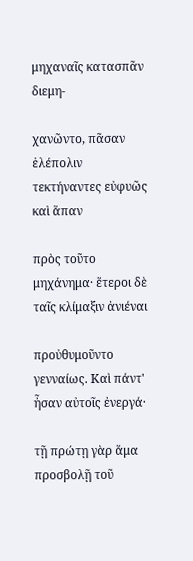μηχαναῖς κατασπᾶν διεμη-

χανῶντο, πᾶσαν ἑλέπολιν τεκτήναντες εὐφυῶς καὶ ἅπαν

πρὸς τοῦτο μηχάνημα· ἕτεροι δὲ ταῖς κλίμαξιν ἀνιέναι

προὐθυμοῦντο γενναίως. Καὶ πάντ' ἦσαν αὐτοῖς ἐνεργά·

τῇ πρώτῃ γὰρ ἅμα προσβολῇ τοῦ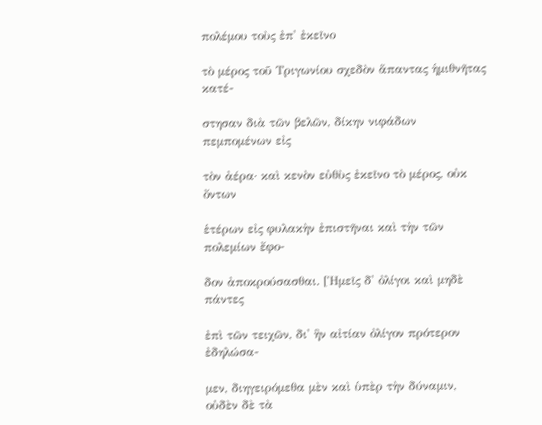πολέμου τοὺς ἐπ' ἐκεῖνο

τὸ μέρος τοῦ Τριγωνίου σχεδὸν ἅπαντας ἡμιθνῆτας κατέ-

στησαν διὰ τῶν βελῶν, δίκην νιφάδων πεμπομένων εἰς

τὸν ἀέρα· καὶ κενὸν εὐθὺς ἐκεῖνο τὸ μέρος, οὐκ ὄντων

ἑτέρων εἰς φυλακὴν ἐπιστῆναι καὶ τὴν τῶν πολεμίων ἔφο-

δον ἀποκρούσασθαι. [Ἡμεῖς δ' ὀλίγοι καὶ μηδὲ πάντες

ἐπὶ τῶν τειχῶν, δι' ἣν αἰτίαν ὀλίγον πρότερον ἐδηλώσα-

μεν, διηγειρόμεθα μὲν καὶ ὑπὲρ τὴν δύναμιν, οὐδὲν δὲ τὰ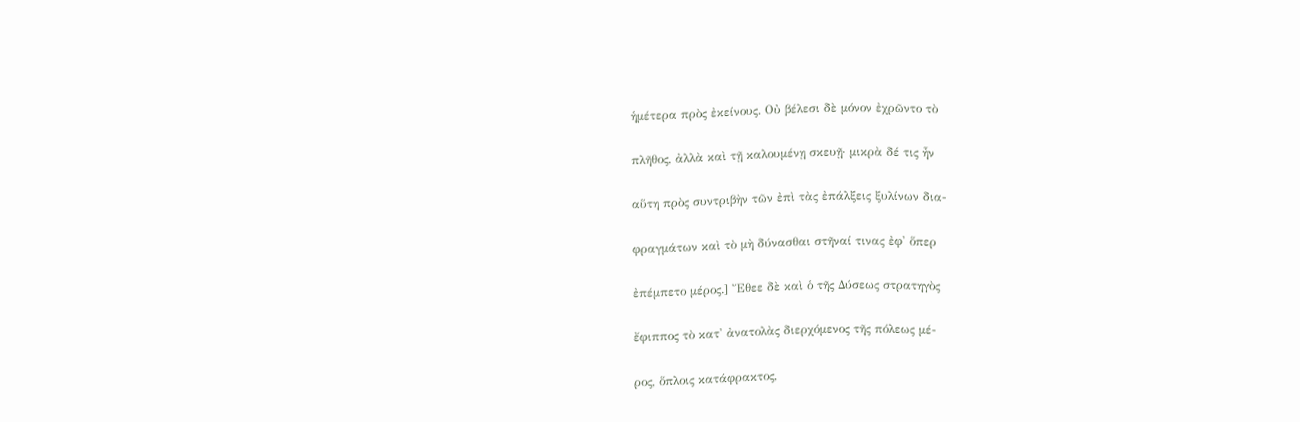ἡμέτερα πρὸς ἐκείνους. Οὐ βέλεσι δὲ μόνον ἐχρῶντο τὸ

πλῆθος, ἀλλὰ καὶ τῇ καλουμένῃ σκευῇ· μικρὰ δέ τις ἦν

αὕτη πρὸς συντριβὴν τῶν ἐπὶ τὰς ἐπάλξεις ξυλίνων δια-

φραγμάτων καὶ τὸ μὴ δύνασθαι στῆναί τινας ἐφ' ὅπερ

ἐπέμπετο μέρος.] Ἔθεε δὲ καὶ ὁ τῆς Δύσεως στρατηγὸς

ἔφιππος τὸ κατ' ἀνατολὰς διερχόμενος τῆς πόλεως μέ-

ρος, ὅπλοις κατάφρακτος,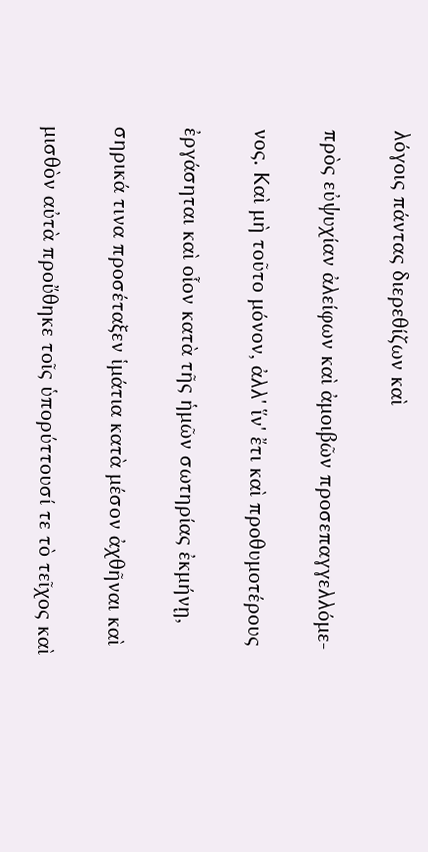λόγοις πάντας διερεθίζων καὶ

πρὸς εὐψυχίαν ἀλείφων καὶ ἀμοιβῶν προσεπαγγελλόμε-

νος. Καὶ μὴ τοῦτο μόνον, ἀλλ' ἵν' ἔτι καὶ προθυμοτέρους

ἐργάσηται καὶ οἷον κατὰ τῆς ἡμῶν σωτηρίας ἐκμήνῃ,

σηρικά τινα προσέταξεν ἱμάτια κατὰ μέσον ἀχθῆναι καὶ

μισθὸν αὐτὰ προὔθηκε τοῖς ὑπορύττουσί τε τὸ τεῖχος καὶ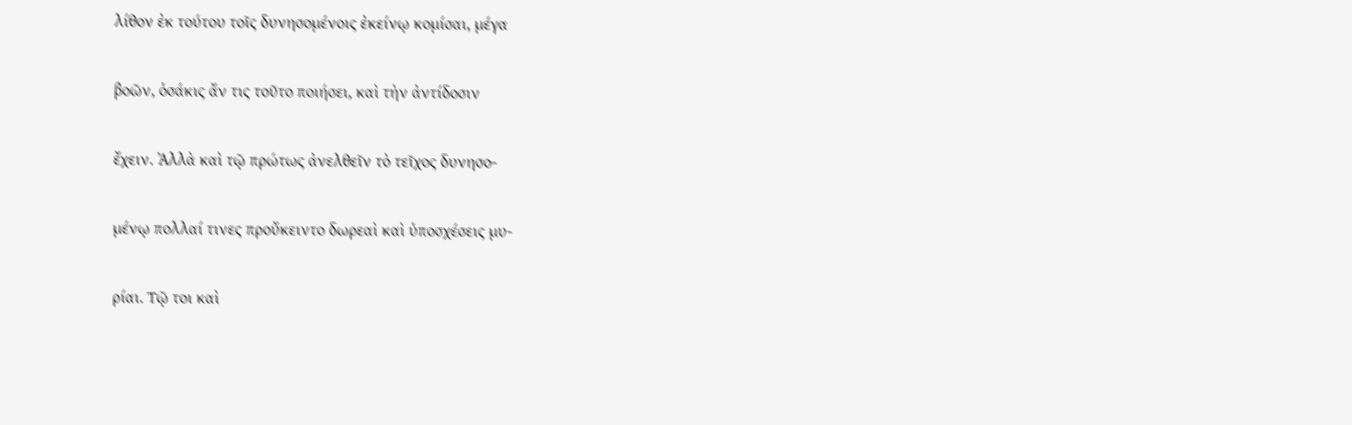λίθον ἐκ τούτου τοῖς δυνησομένοις ἐκείνῳ κομίσαι, μέγα

βοῶν, ὁσάκις ἄν τις τοῦτο ποιήσει, καὶ τὴν ἀντίδοσιν

ἔχειν. Ἀλλὰ καὶ τῷ πρώτως ἀνελθεῖν τὸ τεῖχος δυνησο-

μένῳ πολλαί τινες προὔκειντο δωρεαὶ καὶ ὑποσχέσεις μυ-

ρίαι. Τῷ τοι καὶ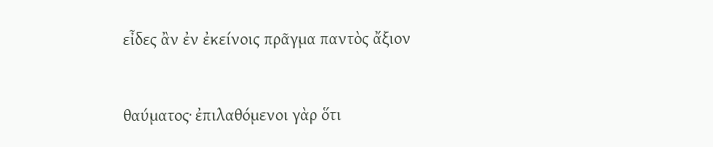εἶδες ἂν ἐν ἐκείνοις πρᾶγμα παντὸς ἄξιον

θαύματος· ἐπιλαθόμενοι γὰρ ὅτι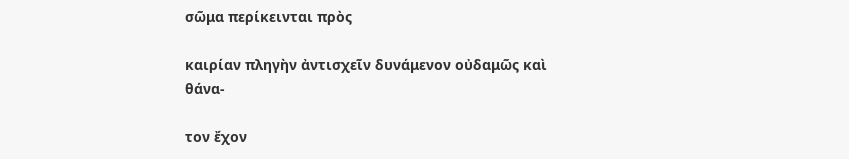σῶμα περίκεινται πρὸς

καιρίαν πληγὴν ἀντισχεῖν δυνάμενον οὐδαμῶς καὶ θάνα-

τον ἔχον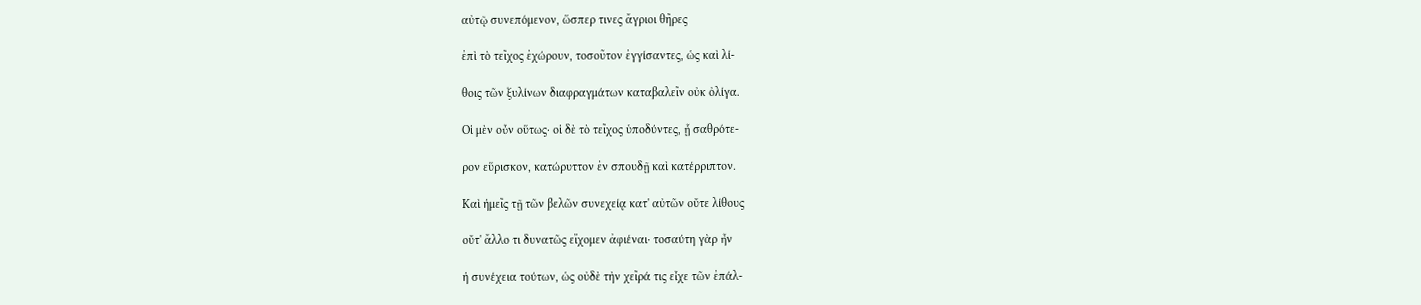αὐτῷ συνεπόμενον, ὥσπερ τινες ἄγριοι θῆρες

ἐπὶ τὸ τεῖχος ἐχώρουν, τοσοῦτον ἐγγίσαντες, ὡς καὶ λί-

θοις τῶν ξυλίνων διαφραγμάτων καταβαλεῖν οὐκ ὀλίγα.

Οἱ μὲν οὖν οὕτως· οἱ δὲ τὸ τεῖχος ὑποδύντες, ᾗ σαθρότε-

ρον εὕρισκον, κατώρυττον ἐν σπουδῇ καὶ κατέρριπτον.

Καὶ ἡμεῖς τῇ τῶν βελῶν συνεχείᾳ κατ' αὐτῶν οὔτε λίθους

οὔτ' ἄλλο τι δυνατῶς εἴχομεν ἀφιέναι· τοσαύτη γὰρ ἦν

ἡ συνέχεια τούτων, ὡς οὐδὲ τὴν χεῖρά τις εἶχε τῶν ἐπάλ-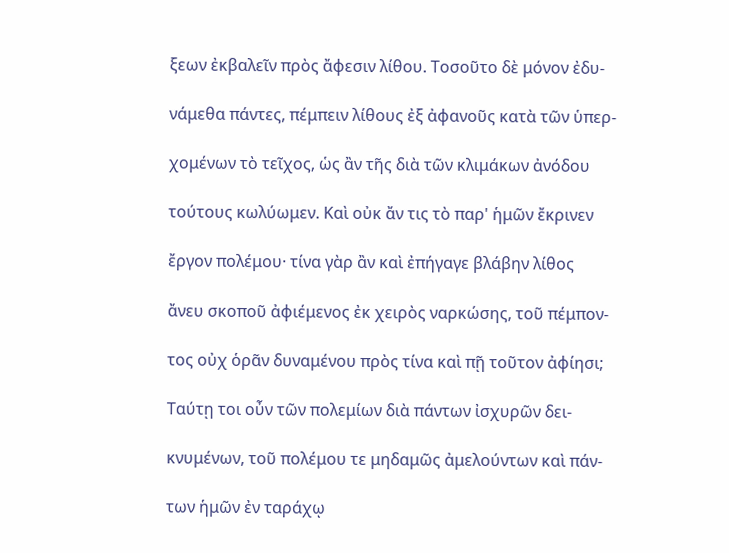ξεων ἐκβαλεῖν πρὸς ἄφεσιν λίθου. Τοσοῦτο δὲ μόνον ἐδυ-

νάμεθα πάντες, πέμπειν λίθους ἐξ ἀφανοῦς κατὰ τῶν ὑπερ-

χομένων τὸ τεῖχος, ὡς ἂν τῆς διὰ τῶν κλιμάκων ἀνόδου

τούτους κωλύωμεν. Καὶ οὐκ ἄν τις τὸ παρ' ἡμῶν ἔκρινεν

ἔργον πολέμου· τίνα γὰρ ἂν καὶ ἐπήγαγε βλάβην λίθος

ἄνευ σκοποῦ ἀφιέμενος ἐκ χειρὸς ναρκώσης, τοῦ πέμπον-

τος οὐχ ὁρᾶν δυναμένου πρὸς τίνα καὶ πῇ τοῦτον ἀφίησι;

Ταύτῃ τοι οὖν τῶν πολεμίων διὰ πάντων ἰσχυρῶν δει-

κνυμένων, τοῦ πολέμου τε μηδαμῶς ἀμελούντων καὶ πάν-

των ἡμῶν ἐν ταράχῳ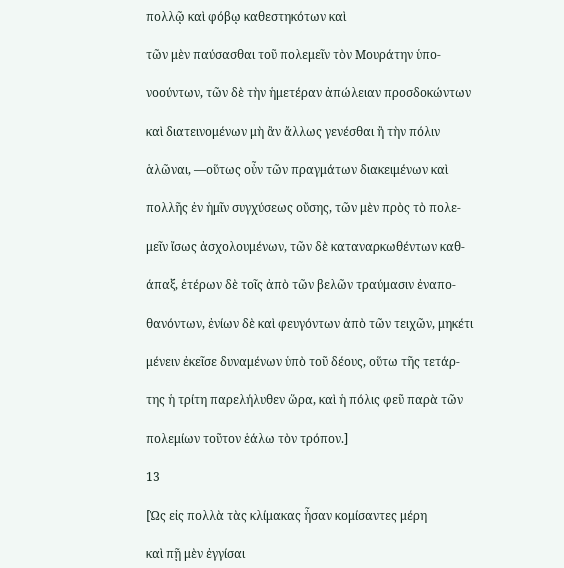πολλῷ καὶ φόβῳ καθεστηκότων καὶ

τῶν μὲν παύσασθαι τοῦ πολεμεῖν τὸν Μουράτην ὑπο-

νοούντων, τῶν δὲ τὴν ἡμετέραν ἀπώλειαν προσδοκώντων

καὶ διατεινομένων μὴ ἂν ἄλλως γενέσθαι ἢ τὴν πόλιν

ἁλῶναι, —οὕτως οὖν τῶν πραγμάτων διακειμένων καὶ

πολλῆς ἐν ἡμῖν συγχύσεως οὔσης, τῶν μὲν πρὸς τὸ πολε-

μεῖν ἴσως ἀσχολουμένων, τῶν δὲ καταναρκωθέντων καθ-

άπαξ, ἑτέρων δὲ τοῖς ἀπὸ τῶν βελῶν τραύμασιν ἐναπο-

θανόντων, ἐνίων δὲ καὶ φευγόντων ἀπὸ τῶν τειχῶν, μηκέτι

μένειν ἐκεῖσε δυναμένων ὑπὸ τοῦ δέους, οὕτω τῆς τετάρ-

της ἡ τρίτη παρελήλυθεν ὥρα, καὶ ἡ πόλις φεῦ παρὰ τῶν

πολεμίων τοῦτον ἑάλω τὸν τρόπον.]

13

[Ὡς εἰς πολλὰ τὰς κλίμακας ἦσαν κομίσαντες μέρη

καὶ πῇ μὲν ἐγγίσαι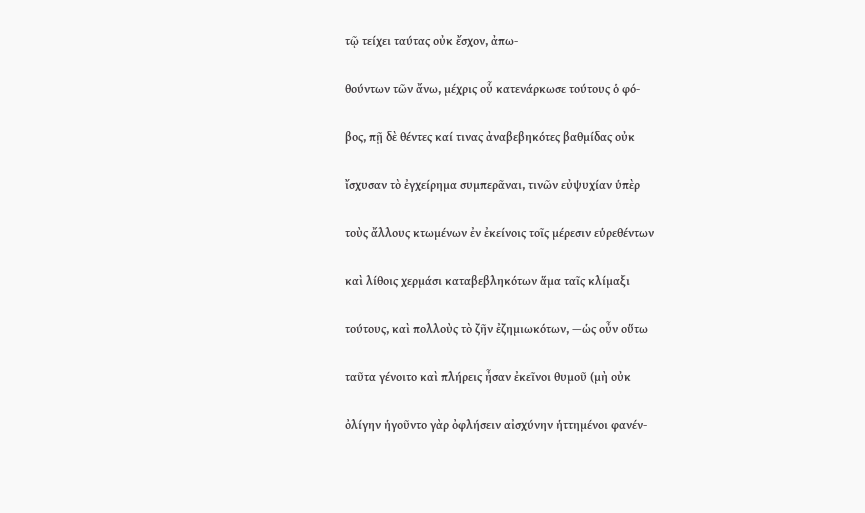τῷ τείχει ταύτας οὐκ ἔσχον, ἀπω-

θούντων τῶν ἄνω, μέχρις οὗ κατενάρκωσε τούτους ὁ φό-

βος, πῇ δὲ θέντες καί τινας ἀναβεβηκότες βαθμίδας οὐκ

ἴσχυσαν τὸ ἐγχείρημα συμπερᾶναι, τινῶν εὐψυχίαν ὑπὲρ

τοὺς ἄλλους κτωμένων ἐν ἐκείνοις τοῖς μέρεσιν εὑρεθέντων

καὶ λίθοις χερμάσι καταβεβληκότων ἅμα ταῖς κλίμαξι

τούτους, καὶ πολλοὺς τὸ ζῆν ἐζημιωκότων, —ὡς οὖν οὕτω

ταῦτα γένοιτο καὶ πλήρεις ἦσαν ἐκεῖνοι θυμοῦ (μὴ οὐκ

ὀλίγην ἡγοῦντο γὰρ ὀφλήσειν αἰσχύνην ἡττημένοι φανέν-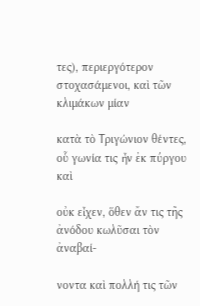τες), περιεργότερον στοχασάμενοι, καὶ τῶν κλιμάκων μίαν

κατὰ τὸ Τριγώνιον θέντες, οὗ γωνία τις ἦν ἐκ πύργου καὶ

οὐκ εἶχεν, ὅθεν ἄν τις τῆς ἀνόδου κωλῦσαι τὸν ἀναβαί-

νοντα καὶ πολλή τις τῶν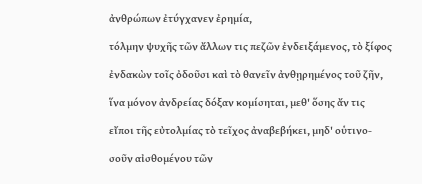ἀνθρώπων ἐτύγχανεν ἐρημία,

τόλμην ψυχῆς τῶν ἄλλων τις πεζῶν ἐνδειξάμενος, τὸ ξίφος

ἐνδακὼν τοῖς ὀδοῦσι καὶ τὸ θανεῖν ἀνθῃρημένος τοῦ ζῆν,

ἵνα μόνον ἀνδρείας δόξαν κομίσηται, μεθ' ὅσης ἄν τις

εἴποι τῆς εὐτολμίας τὸ τεῖχος ἀναβεβήκει, μηδ' οὑτινο-

σοῦν αἰσθομένου τῶν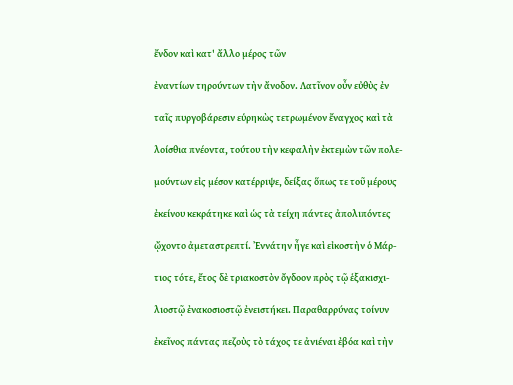ἔνδον καὶ κατ' ἄλλο μέρος τῶν

ἐναντίων τηρούντων τὴν ἄνοδον. Λατῖνον οὖν εὐθὺς ἐν

ταῖς πυργοβάρεσιν εὑρηκὼς τετρωμένον ἔναγχος καὶ τὰ

λοίσθια πνέοντα, τούτου τὴν κεφαλὴν ἐκτεμὼν τῶν πολε-

μούντων εἰς μέσον κατέρριψε, δείξας ὅπως τε τοῦ μέρους

ἐκείνου κεκράτηκε καὶ ὡς τὰ τείχη πάντες ἀπολιπόντες

ᾤχοντο ἀμεταστρεπτί. Ἐννάτην ἦγε καὶ εἰκοστὴν ὁ Μάρ-

τιος τότε, ἔτος δὲ τριακοστὸν ὄγδοον πρὸς τῷ ἑξακισχι-

λιοστῷ ἐνακοσιοστῷ ἐνειστήκει. Παραθαρρύνας τοίνυν

ἐκεῖνος πάντας πεζοὺς τὸ τάχος τε ἀνιέναι ἐβόα καὶ τὴν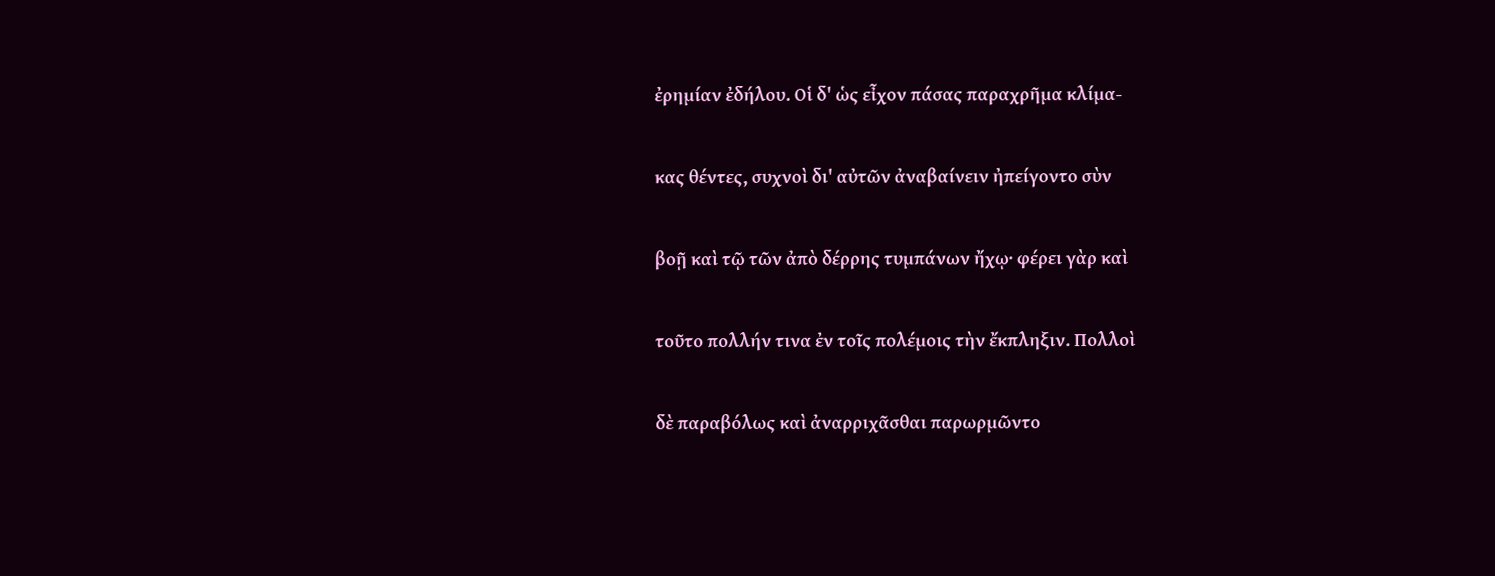ἐρημίαν ἐδήλου. Οἱ δ' ὡς εἶχον πάσας παραχρῆμα κλίμα-

κας θέντες, συχνοὶ δι' αὐτῶν ἀναβαίνειν ἠπείγοντο σὺν

βοῇ καὶ τῷ τῶν ἀπὸ δέρρης τυμπάνων ἤχῳ· φέρει γὰρ καὶ

τοῦτο πολλήν τινα ἐν τοῖς πολέμοις τὴν ἔκπληξιν. Πολλοὶ

δὲ παραβόλως καὶ ἀναρριχᾶσθαι παρωρμῶντο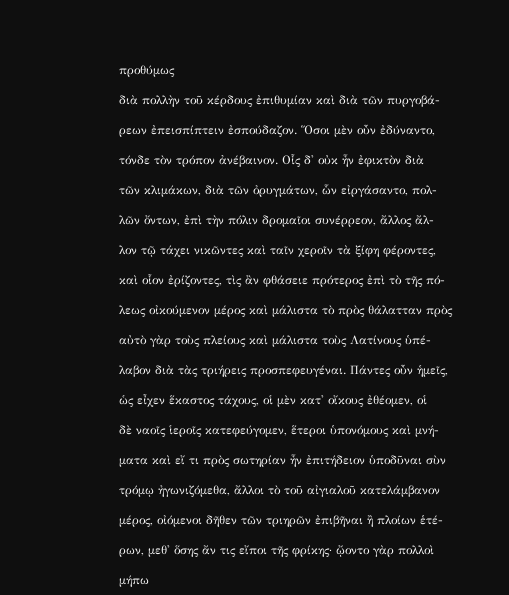προθύμως

διὰ πολλὴν τοῦ κέρδους ἐπιθυμίαν καὶ διὰ τῶν πυργοβά-

ρεων ἐπεισπίπτειν ἐσπούδαζον. Ὅσοι μὲν οὖν ἐδύναντο,

τόνδε τὸν τρόπον ἀνέβαινον. Οἷς δ' οὐκ ἦν ἐφικτὸν διὰ

τῶν κλιμάκων, διὰ τῶν ὀρυγμάτων, ὧν εἰργάσαντο, πολ-

λῶν ὄντων, ἐπὶ τὴν πόλιν δρομαῖοι συνέρρεον, ἄλλος ἄλ-

λον τῷ τάχει νικῶντες καὶ ταῖν χεροῖν τὰ ξίφη φέροντες,

καὶ οἷον ἐρίζοντες, τὶς ἂν φθάσειε πρότερος ἐπὶ τὸ τῆς πό-

λεως οἰκούμενον μέρος καὶ μάλιστα τὸ πρὸς θάλατταν πρὸς

αὐτὸ γὰρ τοὺς πλείους καὶ μάλιστα τοὺς Λατίνους ὑπέ-

λαβον διὰ τὰς τριήρεις προσπεφευγέναι. Πάντες οὖν ἡμεῖς,

ὡς εἶχεν ἕκαστος τάχους, οἱ μὲν κατ' οἴκους ἐθέομεν, οἱ

δὲ ναοῖς ἱεροῖς κατεφεύγομεν, ἕτεροι ὑπονόμους καὶ μνή-

ματα καὶ εἴ τι πρὸς σωτηρίαν ἦν ἐπιτήδειον ὑποδῦναι σὺν

τρόμῳ ἠγωνιζόμεθα, ἄλλοι τὸ τοῦ αἰγιαλοῦ κατελάμβανον

μέρος, οἰόμενοι δῆθεν τῶν τριηρῶν ἐπιβῆναι ἢ πλοίων ἑτέ-

ρων, μεθ' ὅσης ἄν τις εἴποι τῆς φρίκης· ᾤοντο γὰρ πολλοὶ

μήπω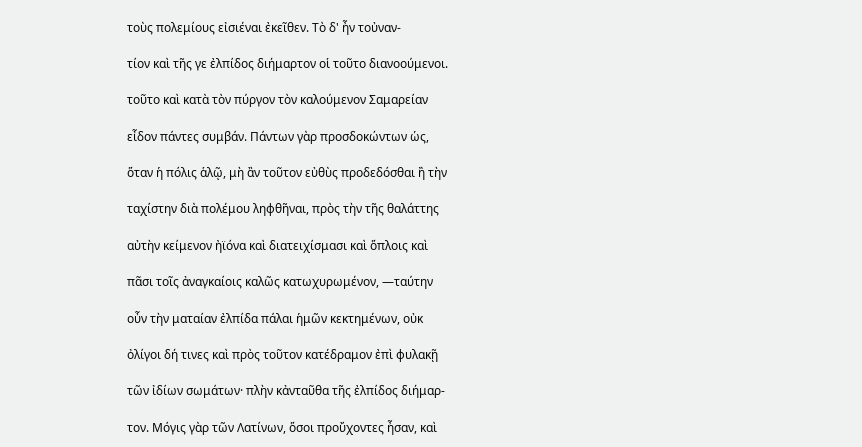τοὺς πολεμίους εἰσιέναι ἐκεῖθεν. Τὸ δ' ἦν τοὐναν-

τίον καὶ τῆς γε ἐλπίδος διήμαρτον οἱ τοῦτο διανοούμενοι.

τοῦτο καὶ κατὰ τὸν πύργον τὸν καλούμενον Σαμαρείαν

εἶδον πάντες συμβάν. Πάντων γὰρ προσδοκώντων ὡς,

ὅταν ἡ πόλις ἁλῷ, μὴ ἂν τοῦτον εὐθὺς προδεδόσθαι ἢ τὴν

ταχίστην διὰ πολέμου ληφθῆναι, πρὸς τὴν τῆς θαλάττης

αὐτὴν κείμενον ἠϊόνα καὶ διατειχίσμασι καὶ ὅπλοις καὶ

πᾶσι τοῖς ἀναγκαίοις καλῶς κατωχυρωμένον, —ταύτην

οὖν τὴν ματαίαν ἐλπίδα πάλαι ἡμῶν κεκτημένων, οὐκ

ὀλίγοι δή τινες καὶ πρὸς τοῦτον κατέδραμον ἐπὶ φυλακῇ

τῶν ἰδίων σωμάτων· πλὴν κἀνταῦθα τῆς ἐλπίδος διήμαρ-

τον. Μόγις γὰρ τῶν Λατίνων, ὅσοι προὔχοντες ἦσαν, καὶ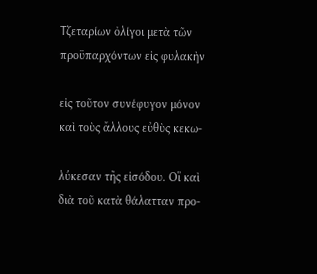Τζεταρίων ὀλίγοι μετὰ τῶν προϋπαρχόντων εἰς φυλακὴν

εἰς τοῦτον συνέφυγον μόνον καὶ τοὺς ἄλλους εὐθὺς κεκω-

λύκεσαν τῆς εἰσόδου. Οἳ καὶ διὰ τοῦ κατὰ θάλατταν προ-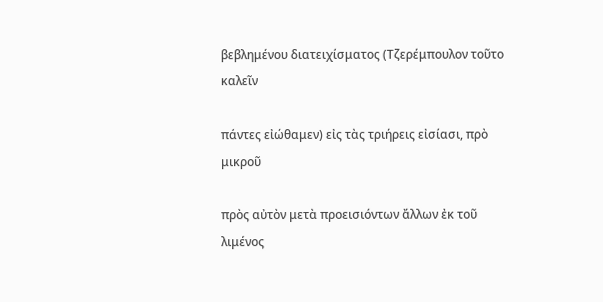βεβλημένου διατειχίσματος (Τζερέμπουλον τοῦτο καλεῖν

πάντες εἰώθαμεν) εἰς τὰς τριήρεις εἰσίασι, πρὸ μικροῦ

πρὸς αὐτὸν μετὰ προεισιόντων ἄλλων ἐκ τοῦ λιμένος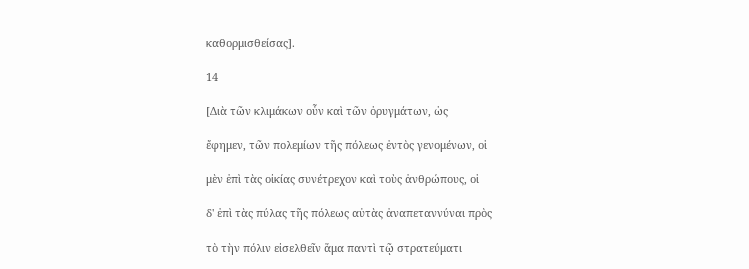καθορμισθείσας].

14

[Διὰ τῶν κλιμάκων οὖν καὶ τῶν ὀρυγμάτων, ὡς

ἔφημεν, τῶν πολεμίων τῆς πόλεως ἐντὸς γενομένων, οἱ

μὲν ἐπὶ τὰς οἰκίας συνέτρεχον καὶ τοὺς ἀνθρώπους, οἱ

δ' ἐπὶ τὰς πύλας τῆς πόλεως αὐτὰς ἀναπεταννύναι πρὸς

τὸ τὴν πόλιν εἰσελθεῖν ἅμα παντὶ τῷ στρατεύματι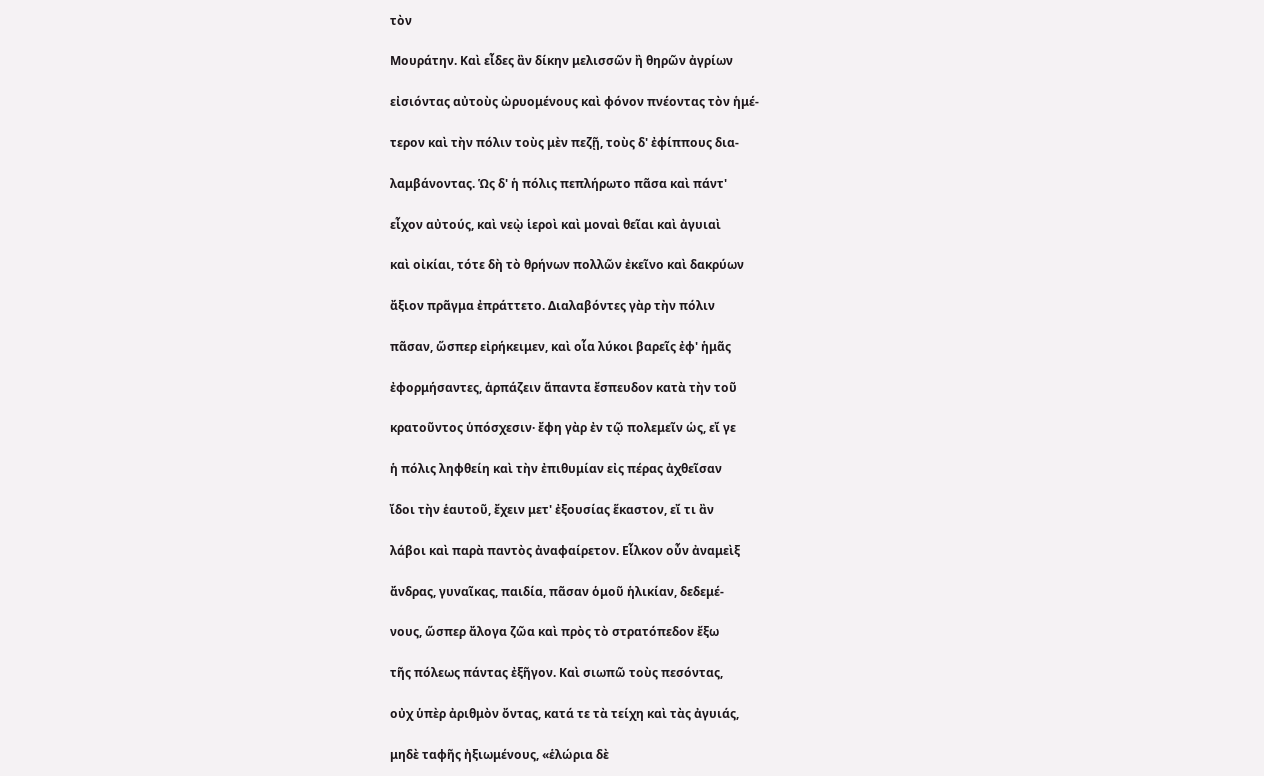τὸν

Μουράτην. Καὶ εἶδες ἂν δίκην μελισσῶν ἢ θηρῶν ἀγρίων

εἰσιόντας αὐτοὺς ὠρυομένους καὶ φόνον πνέοντας τὸν ἡμέ-

τερον καὶ τὴν πόλιν τοὺς μὲν πεζῇ, τοὺς δ' ἐφίππους δια-

λαμβάνοντας. Ὡς δ' ἡ πόλις πεπλήρωτο πᾶσα καὶ πάντ'

εἶχον αὐτούς, καὶ νεῲ ἱεροὶ καὶ μοναὶ θεῖαι καὶ ἀγυιαὶ

καὶ οἰκίαι, τότε δὴ τὸ θρήνων πολλῶν ἐκεῖνο καὶ δακρύων

ἄξιον πρᾶγμα ἐπράττετο. Διαλαβόντες γὰρ τὴν πόλιν

πᾶσαν, ὥσπερ εἰρήκειμεν, καὶ οἷα λύκοι βαρεῖς ἐφ' ἡμᾶς

ἐφορμήσαντες, ἁρπάζειν ἅπαντα ἔσπευδον κατὰ τὴν τοῦ

κρατοῦντος ὑπόσχεσιν· ἔφη γὰρ ἐν τῷ πολεμεῖν ὡς, εἴ γε

ἡ πόλις ληφθείη καὶ τὴν ἐπιθυμίαν εἰς πέρας ἀχθεῖσαν

ἴδοι τὴν ἑαυτοῦ, ἔχειν μετ' ἐξουσίας ἕκαστον, εἴ τι ἂν

λάβοι καὶ παρὰ παντὸς ἀναφαίρετον. Εἷλκον οὖν ἀναμεὶξ

ἄνδρας, γυναῖκας, παιδία, πᾶσαν ὁμοῦ ἡλικίαν, δεδεμέ-

νους, ὥσπερ ἄλογα ζῶα καὶ πρὸς τὸ στρατόπεδον ἔξω

τῆς πόλεως πάντας ἐξῆγον. Καὶ σιωπῶ τοὺς πεσόντας,

οὐχ ὑπὲρ ἀριθμὸν ὄντας, κατά τε τὰ τείχη καὶ τὰς ἀγυιάς,

μηδὲ ταφῆς ἠξιωμένους, «ἑλώρια δὲ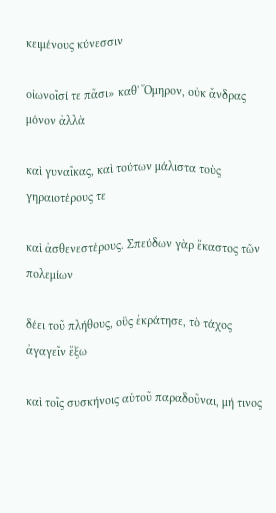κειμένους κύνεσσιν

οἰωνοῖσί τε πᾶσι» καθ' Ὅμηρον, οὐκ ἄνδρας μόνον ἀλλὰ

καὶ γυναῖκας, καὶ τούτων μάλιστα τοὺς γηραιοτέρους τε

καὶ ἀσθενεστέρους. Σπεύδων γὰρ ἕκαστος τῶν πολεμίων

δέει τοῦ πλήθους, οὓς ἐκράτησε, τὸ τάχος ἀγαγεῖν ἔξω

καὶ τοῖς συσκήνοις αὑτοῦ παραδοῦναι, μή τινος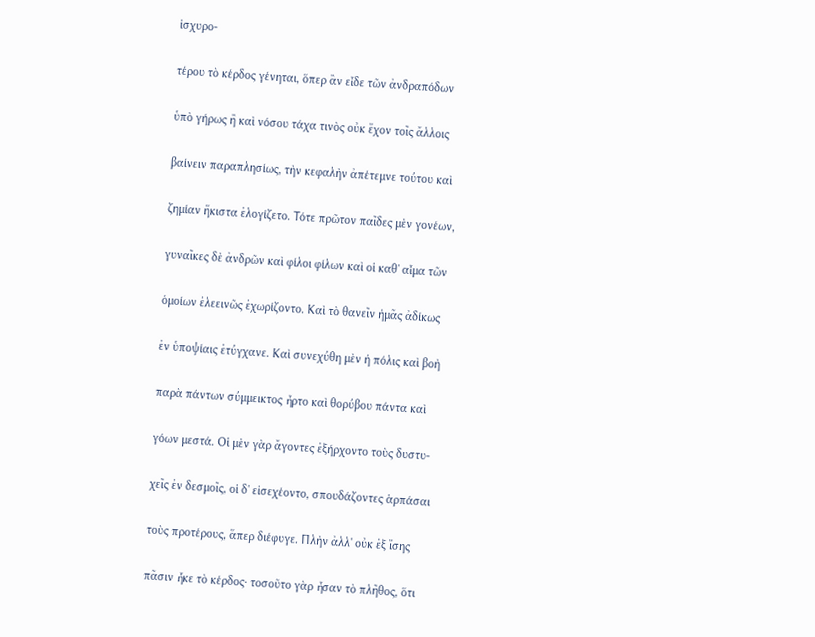ἰσχυρο-

τέρου τὸ κέρδος γένηται, ὅπερ ἂν εἶδε τῶν ἀνδραπόδων

ὑπὸ γήρως ἢ καὶ νόσου τάχα τινὸς οὐκ ἔχον τοῖς ἄλλοις

βαίνειν παραπλησίως, τὴν κεφαλὴν ἀπέτεμνε τούτου καὶ

ζημίαν ἥκιστα ἐλογίζετο. Τότε πρῶτον παῖδες μὲν γονέων,

γυναῖκες δὲ ἀνδρῶν καὶ φίλοι φίλων καὶ οἱ καθ' αἷμα τῶν

ὁμοίων ἐλεεινῶς ἐχωρίζοντο. Καὶ τὸ θανεῖν ἡμᾶς ἀδίκως

ἐν ὑποψίαις ἐτύγχανε. Καὶ συνεχύθη μὲν ἡ πόλις καὶ βοὴ

παρὰ πάντων σύμμεικτος ἦρτο καὶ θορύβου πάντα καὶ

γόων μεστά. Οἱ μὲν γὰρ ἄγοντες ἐξήρχοντο τοὺς δυστυ-

χεῖς ἐν δεσμοῖς, οἱ δ' εἰσεχέοντο, σπουδάζοντες ἁρπάσαι

τοὺς προτέρους, ἅπερ διέφυγε. Πλὴν ἀλλ' οὐκ ἐξ ἴσης

πᾶσιν ἧκε τὸ κέρδος· τοσοῦτο γὰρ ἦσαν τὸ πλῆθος, ὅτι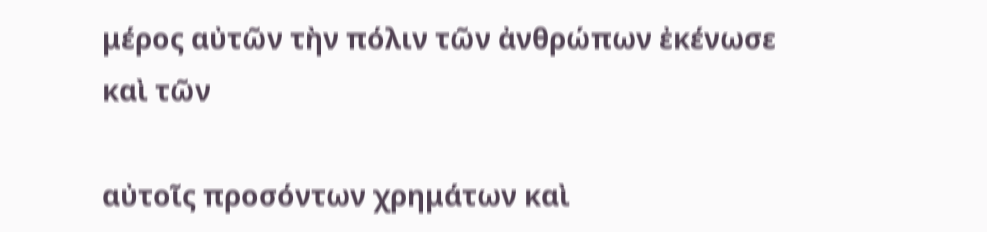μέρος αὐτῶν τὴν πόλιν τῶν ἀνθρώπων ἐκένωσε καὶ τῶν

αὐτοῖς προσόντων χρημάτων καὶ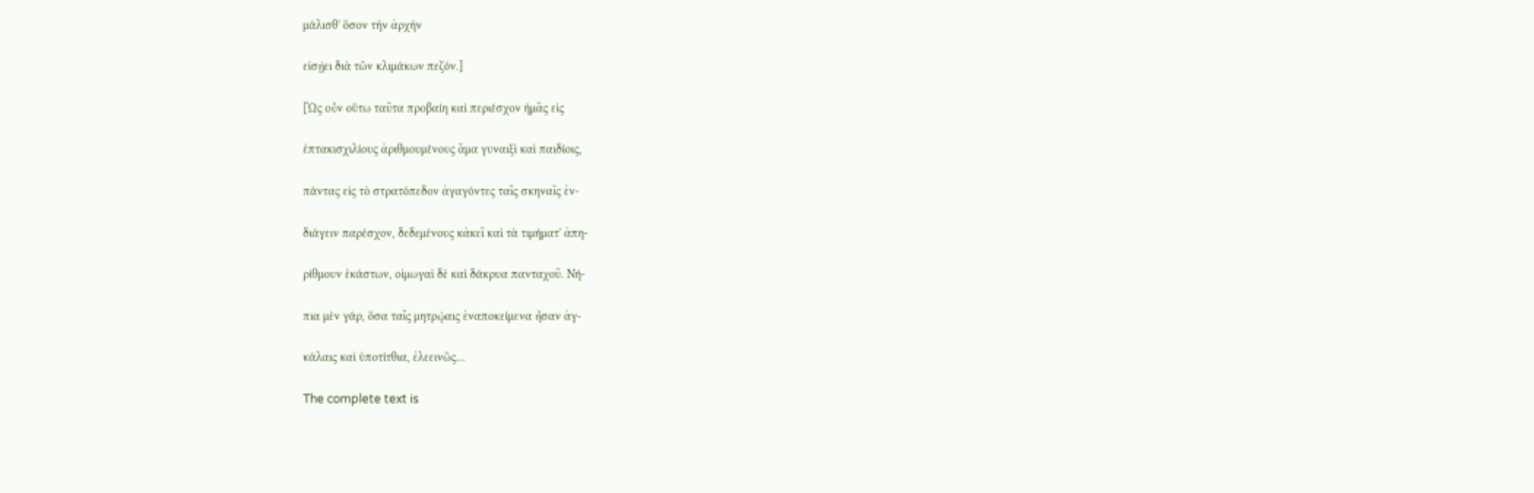μάλισθ' ὅσον τὴν ἀρχὴν

εἰσῄει διὰ τῶν κλιμάκων πεζόν.]

[Ὡς οὖν οὕτω ταῦτα προβαίη καὶ περιέσχον ἡμᾶς εἰς

ἑπτακισχιλίους ἀριθμουμένους ἅμα γυναιξὶ καὶ παιδίοις,

πάντας εἰς τὸ στρατόπεδον ἀγαγόντες ταῖς σκηναῖς ἐν-

διάγειν παρέσχον, δεδεμένους κἀκεῖ καὶ τὰ τιμήματ' ἀπη-

ρίθμουν ἑκάστων, οἰμωγαὶ δὲ καὶ δάκρυα πανταχοῦ. Νή-

πια μὲν γάρ, ὅσα ταῖς μητρῴαις ἐναποκείμενα ἦσαν ἀγ-

κάλαις καὶ ὑποτίτθια, ἐλεεινῶς…

The complete text is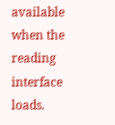available when the reading interface loads.